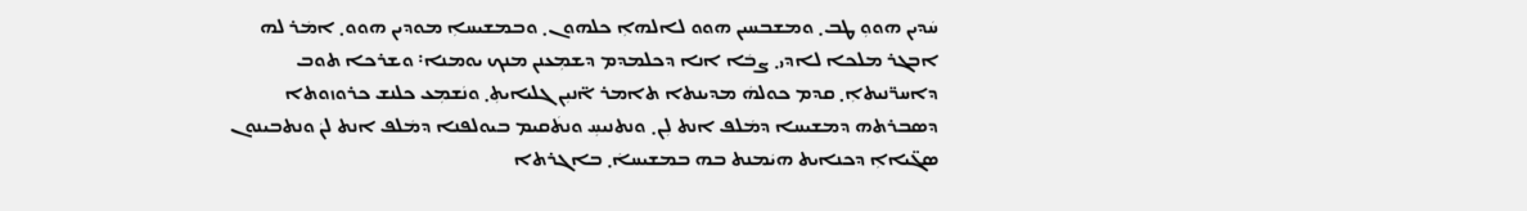ܚܿܕܝܢ ܗܘܘܼ ܛܒ܂ ܘܡܫܒܚܝܢ ܗܘܘ ܠܐܠܗܐܼ ܟܠܗܘܢ܂ ܘܒܡܫܝܚܐܼ ܡܘܕܝܢ ܗܘܘ܂ ܐܡܿܪ ܠܗ ܐܒܓܪ ܡܠܟܐ ܠܐܕܝ܂ ܨܒܿܐ ܐܢܐ ܕܟܠܡܕܡ ܕܫܡܼܥܢܢ ܡܢܟ ܝܘܡܢܐ܃ ܘܫܪܟܐ ܬܘܒ ܕܐܚܪ̈ܢܝܬܐܼ܂ ܩܕܡ ܟܘܠܗܿ ܡܕܝܢܬܐ ܬܐܡܪ ܐ̈ܢܝܼܢ ܓܠܝܐܝܬܼ܂ ܘܢܿܫܡܼܥ ܟܠܢܫ ܟܪܘܙܘܬܐ ܕܣܒܪܬܗ ܕܡܫܝܚܐ ܕܡܿܠܦ ܐܢܬ ܠܼܢ܂ ܘܢܬܢܝܚܼ ܘܢܬܿܩܝܡ ܒܝܘܠܦܢܐ ܕܡܿܠܦ ܐܢܬ ܠܢܿ ܘܢܬܒܝܢܘܢ ܣܓ̈ܝܐܐܼ ܕܟܢܐܝܬ ܗܝܿܡܢܬ ܒܗ ܒܡܫܝܚܐܿ܂ ܒܐܓܪܬܐ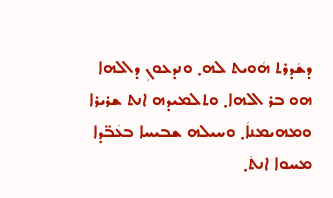ܕܫܿܕܪܬ ܗܿܘܝܬ ܠܗ܂ ܘܢܕܥܘܢܼ ܕܐܠܗܐ ܗܘ ܒܪ ܐܠܗܐ܂ ܘܬܠܡܝܕܗ ܐܢܬ ܫܪܝܪܐ ܘܡܗܝܡܢܐܿ܂ ܘܚܝܠܗ ܫܒܝܚܐ ܒܥܿܒ̈ܕܐ ܡܚܘܐ ܐܢܬܿ܂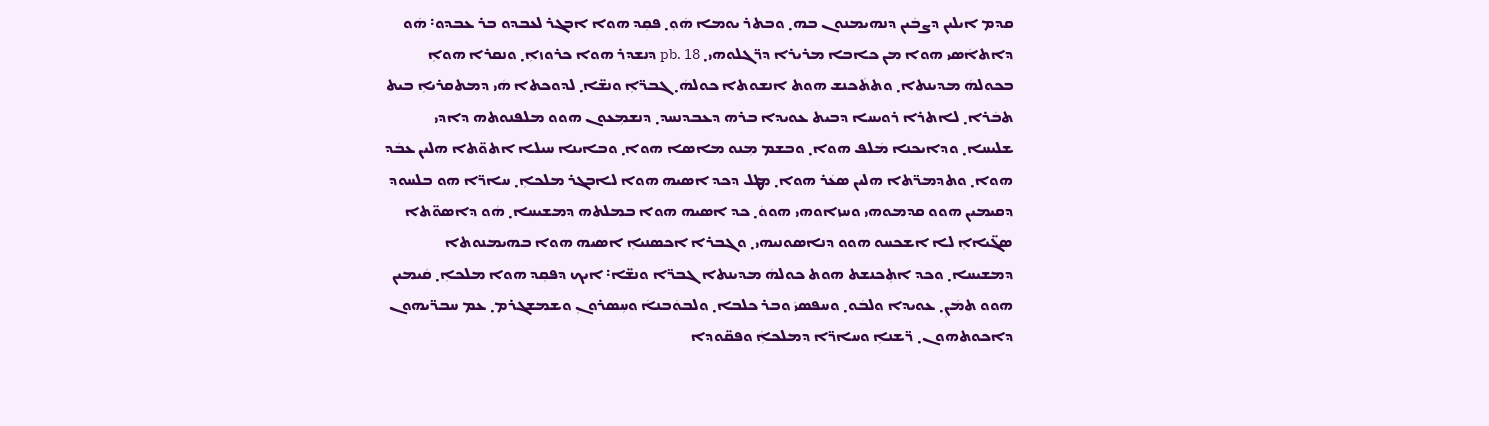ܩܕܡ ܐܝܠܝܢ ܕܨܒܿܝܢ ܕܢܗܝܡܢܘܢ ܒܗ܂ ܘܒܬܪ ܝܘܡܐ ܗܿܘܼ܂ ܦܩܼܕ ܗܘܐ ܐܒܓܪ ܠܥܒܕܘ ܒܪ ܥܒܕܘ܃ ܗܿܘ ܕܐܬܐܿܣܝ ܗܘܐ ܡܢ ܟܐܒܐ ܡܪܝܪܐ ܕܪ̈ܓܠܘܗܝ܂ pb. 18 ܕܢܫܕܪ ܗܘܐ ܟܪܘܙܐܼ܂ ܘܢܩܪܐ ܗܘܐܼ ܒܟܘܠܗܿ ܡܕܝܢܬܐ܂ ܘܬܬܿܟܢܫ ܗܘܬ ܐܢܫܘܬܐ ܟܘܠܗܿ܂ ܓܒܪ̈ܐܼ ܘܢܫ̈ܐ܂ ܠܕܘܟܬܐ ܗܿܝ ܕܡܬܩܪܝܐܼ ܒܝܬ ܬܒܿܪܐ܂ ܠܐܬܪܐ ܪܘܝܚܐ ܕܒܝܬ ܥܘܝܕܐ ܒܪܗ ܕܥܒܕܢܚܕ܂ ܕܢܫܡܼܥܘܢ ܗܘܘ ܡܠܦܢܘܬܗ ܕܐܕܝ ܫܠܝܚܐ܂ ܘܕܐܝܟܢܐ ܡܿܠܦ ܗܘܐ܂ ܘܒܫܡ ܡܼܢܘ ܡܐܣܐ ܗܘܐ܂ ܘܒܐܝܢܐ ܚܝܠܐ ܐܬܘ̈ܬܐ ܗܠܝܢ ܥܒܿܕ ܗܘܐ܂ ܘܬܕܡܪ̈ܬܐ ܗܠܝܢ ܣܥܿܪ ܗܘܐ܂ ܡܛܠ ܕܟܕ ܐܣܝܗ ܗܘܐ ܠܐܒܓܪ ܡܠܟܐܼ܂ ܚܐܪ̈ܐ ܗܘ ܒܠܚܘܕ ܕܩܝܡܝܢ ܗܘܘ ܩܕܡܘܗܝ ܘܚܙܐܘܗܝ ܗܘܘܿ܂ ܟܕ ܐܣܝܗ ܗܘܐ ܒܡܠܬܗ ܕܡܫܝܚܐ܂ ܗܿܘ ܕܐܣܘ̈ܬܐ ܣܓ̈ܝܐܐܼ ܠܐ ܐܫܟܚܘ ܗܘܘ ܕܢܐܣܘܢܝܗܝ܂ ܘܓܒܪܐ ܐܟܣܢܝܐܼ ܐܣܝܗ ܗܘܐ ܒܗܝܡܢܘܬܐ ܕܡܫܝܚܐ܂ ܘܟܕ ܐܬܼܟܢܫܬ ܗܘܬ ܟܘܠܗܿ ܡܕܝܢܬܐ ܓܒܪ̈ܐ ܘܢܫ̈ܐ܃ ܐܝܟ ܕܦܩܼܕ ܗܘܐ ܡܠܟܐܼ܂ ܩܿܝܡܝܢ ܗܘܘ ܬܡܿܢܼ܂ ܥܘܝܕܐ ܘܠܒܿܘ܂ ܘܚܦܣܝܿ ܘܒܪ ܟܠܒܐ܂ ܘܠܒܘܿܒܢܐܿ ܘܚܼܣܪܘܢܼ ܘܫܡܫܓܪܡ܂ ܥܡ ܚܒܪ̈ܝܗܘܢ ܕܐܟܘܬܗܘܢ܂ ܪ̈ܫܢܐܼ ܘܚܐܪ̈ܐ ܕܡܠܟܐܼܿ ܘܦܩ̈ܘܕܐ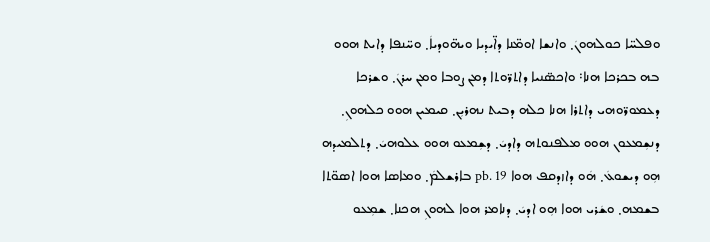ܘܦܠܚ̈ܐ ܟܘܠܗܘܢܿ܂ ܘܐܢܫܐ ܐܘܡ̈ܢܐ ܕܐ̈ܝܕܝܐ ܘܝܗ̈ܘܕܝܐܿ܂ ܘܚ̈ܢܦܐ ܕܐܝܬ ܗܘܘ ܒܗ ܒܟܪܟܐ ܗܢܐ܃ ܘܐܟܣ̈ܢܝܐ ܕܐܬܪ̈ܘܬܐ ܕܡܢ ܨܘܒܐ ܘܡܢ ܚܪܢܿ܂ ܘܫܪܟܐ ܕܥܡܘܪ̈ܘܗܝ ܕܐܬܪܐ ܗܢܐ ܟܠܗ ܕܒܝܬ ܢܗܪܝܼܢ܂ ܩܝܡܝܢ ܗܘܘ ܟܠܗܘܢܼ܂ ܕܢܫܼܡܥܘܢ ܗܘܘ ܡܠܦܢܘܬܗ ܕܐܕܝܿ܂ ܕܫܼܡܥܘ ܗܘܘ ܥܠܘܗܝܿ܂ ܕܬܠܡܝܕܗ ܗܼܘ ܕܝܫܘܥܿ܂ ܗܿܘ ܕܐܙܕܩܦ ܗܘܐ pb. 19 ܒܐܪܫܠܡܿ܂ ܘܡܐܣܐ ܗܘܐ ܐܣܘ̈ܬܐ ܒܫܡܗ܂ ܘܫܿܪܝ ܗܘܐ ܗܼܘ ܐܕܝܿ܂ ܕܢܐܡܪ ܗܘܐ ܠܗܘܢܼ ܗܟܢܐ܂ ܫܡܼܥܘ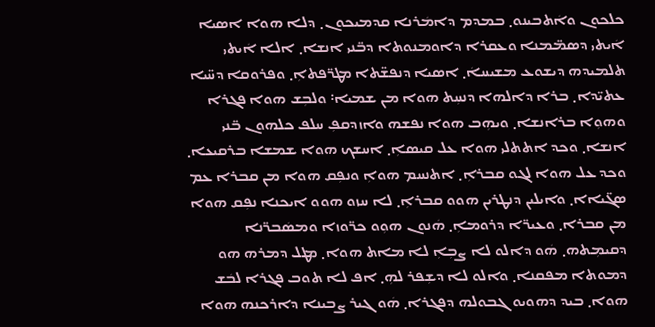ܟܠܟܘܢ ܘܐܿܬܒܝܢܘ܂ ܒܡܕܡ ܕܐܡܿܪܢܐ ܩܕܡܝܟܘܢ܂ ܕܠܐ ܗܘܐ ܐܣܝܐ ܐܿܝܬܝ ܕܣܡ̈ܡܢܐ ܘܥܩܪܐ ܕܐܘܡܢܘܬܐ ܕܒ̈ܢܝ ܐܢܫܐ܂ ܐܠܐ ܐܿܝܬܝ ܬܠܡܝܕܗ ܕܝܫܘܥ ܡܫܝܚܐܿ܂ ܐܣܝܐ ܕܢܦܫ̈ܬܐ ܡܛܪ̈ܦܬܐܼ܂ ܘܦܪܘܩܐ ܕܚ̈ܝܐ ܥܬܝ̈ܕܐ܂ ܒܪܐ ܕܐܠܗܐ ܕܢܚܼܬ ܗܘܐ ܡܢ ܫܡܝܐ܃ ܘܠܒܼܫ ܗܘܐ ܦܓܪܐ ܘܗܘܼܐ ܒܪܐܢܫܐ܂ ܘܝܗܼܒ ܗܘܐ ܢܦܫܗ ܘܐܙܕܩܦܼ ܚܠܦ ܟܠܗܘܢ ܒ̈ܢܝ ܐܢܫܐ܂ ܘܟܕ ܐܬܬܠܝ ܗܘܐ ܥܠ ܩܝܣܐܼ܂ ܐܚܫܟ ܗܘܐ ܫܡܫܐ ܒܪܩܝܥܐ܂ ܘܟܕ ܥܠ ܗܘܐ ܠܓܘ ܩܒܪܐܼ܂ ܐܬܢܚܡ ܗܘܐܼ ܘܢܦܼܩ ܗܘܐ ܡܢ ܩܒܪܐ ܥܡ ܣܓ̈ܝܐܐ܂ ܘܐܝܠܝܢ ܕܢܛܪܝܢ ܗܘܘ ܩܒܪܐܼ܂ ܠܐ ܚܙܘ ܗܘܘ ܐܝܟܢܐ ܢܦܼܩ ܗܘܐ ܡܢ ܩܒܪܐ܂ ܘܥܝܪ̈ܐ ܕܪܘܡܐܼ܂ ܗܿܢܘܢ ܗܘܼܘ ܟܪ̈ܘܙܐ ܘܡܣܿܒܪ̈ܢܐ ܕܩܝܡܼܬܗ܂ ܗܿܘ ܕܐܠܘ ܠܐ ܨܒܼܐܼ ܠܐ ܡܐܬ ܗܘܐ܂ ܡܛܠ ܕܡܪܗ ܗܘ ܕܡܘܬܐ ܡܦܩܢܐ܂ ܘܐܠܘ ܠܐ ܕܫܼܦܪ ܠܗܼ܂ ܐܦ ܠܐ ܬܘܒ ܦܓܪܐ ܠܒܿܫ ܗܘܐ܂ ܒܝܕ ܕܗܘܝܘ ܓܒܘܠܗ ܕܦܓܪܐ܂ ܗܿܘ ܓܝܪ ܨܒܝܢܐ ܕܐܪܟܢܗ ܗܘܐ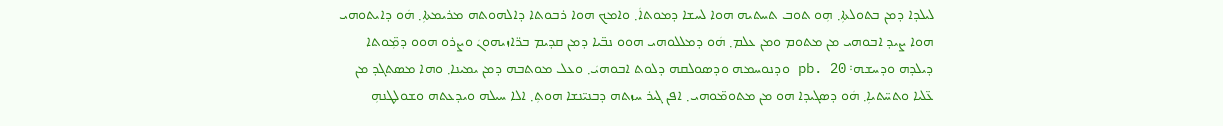ܠܝܠܕܐ ܕܡܢ ܒܬܘܠܬܐܼ܂ ܗܼܘ ܬܘܒ ܬܚܬܝܗ ܗܘܐ ܠܚܫܐ ܕܡܘܬܐܿ܂ ܘܐܡܟ ܗܘܐ ܪܒܘܬܐ ܕܐܠܗܘܬܗ ܡܪܝܡܬܐܼ܂ ܗܿܘ ܕܐܝܬܘܗܝ ܗܘܐ ܨܝܕ ܐܒܘܗܝ ܡܢ ܡܬܘܡ ܘܡܢ ܥܠܡ܂ ܗܿܘ ܕܡܠܠܘܗܝ ܗܘܘ ܢܒ̈ܝܐ ܕܡܢ ܩܕܝܡ ܒܪ̈ܐܙܝܗܘܢܿ ܘܨܪܘ ܗܘܘ ܕܡܼ̈ܘܬܐ ܕܝܠܕܗ ܘܕܚܫܗ܃ pb. 20 ܘܕܢܘܚܡܗ ܘܕܣܘܠܩܗ ܕܠܘܬ ܐܒܘܗܝܿ܂ ܘܥܠ ܡܘܬܒܗ ܕܡܢ ܝܡܝܢܐ܂ ܘܗܐ ܡܣܬܓܕ ܡܢ ܥ̈ܠܝܐ ܘܬܚ̈ܬܝܐܼ܂ ܗܿܘ ܕܣܓܝܕܐ ܗܘ ܡܢ ܡܬܘܡ̈ܘܗܝ܂ ܐܦܢ ܓܝܪ ܚܙܬܗ ܕܒܢܝ̈ܢܫܐ ܗܘܬܼ܂ ܐܠܐ ܚܝܠܗ ܘܝܕܥܬܗ ܘܫܘܠܛܢܗܼ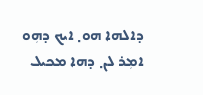ܕܐܠܗܐ ܗܘ܂ ܐܝܟ ܕܗܼܘ ܐܡܼܪ ܠܢ܂ ܕܗܐ ܡܟܝܠ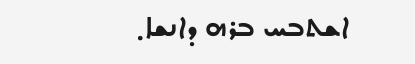ܐܫܬܒܚ ܒܪܗ ܕܐܢܫܐ܂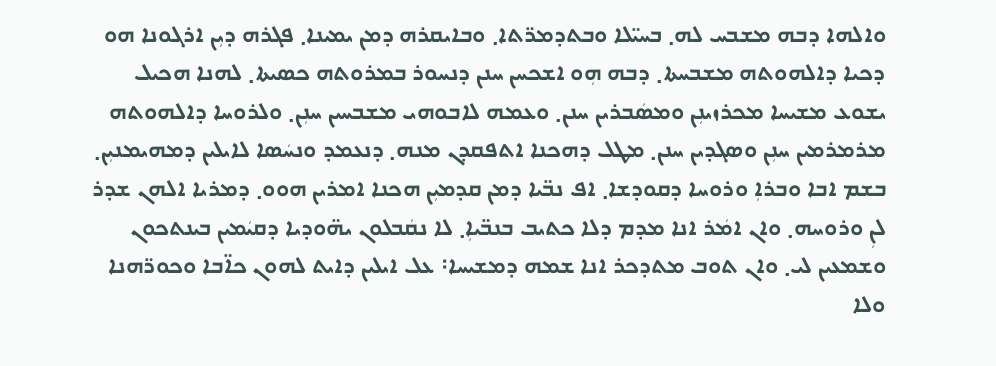ܘܐܠܗܐ ܕܒܗ ܡܫܒܚ ܠܗ܂ ܒܚܝ̈ܠܐ ܘܒܬܕܡܪ̈ܬܐ܂ ܘܒܐܝܩܪܗ ܕܡܢ ܝܡܝܢܐ܂ ܦܓܪܗ ܕܝܼܢ ܐܪܓܘܢܐ ܗܘ ܕܟܝܐ ܕܐܠܗܘܬܗ ܡܫܒܚܬܐ܂ ܕܒܗ ܗܼܘ ܐܫܟܚܢ ܚܢܢ ܕܢܚܘܪ ܒܡܪܘܬܗ ܟܣܝܬܐ܂ ܠܗܢܐ ܗܟܝܠ ܝܫܘܥ ܡܫܝܚܐ ܡܟܪܙܝܢܼܢ ܘܡܣܿܒܪܝܢ ܚܢܢ܂ ܘܥܡܗ ܠܐܒܘܗܝ ܡܫܒܚܝܢ ܚܢܼܢ܂ ܘܠܪܘܚܐ ܕܐܠܗܘܬܗ ܡܪܡܪܡܝܢ ܚܢܼܢ ܘܣܓܕܝܢ ܚܢܢ܂ ܡܛܠ ܕܗܟܢܐ ܐܬܦܩܕܢ ܡܢܗ܂ ܕܢܥܡܕ ܘܢܚܿܣܐ ܠܐܝܠܝܢ ܕܡܗܝܡܢܝܼܢ܂ ܒܫܡ ܐܒܐ ܘܒܪܐܼ ܘܪܘܚܐ ܕܩܘܕܫܐ܂ ܐܦ ܢܒ̈ܝܐ ܕܡܢ ܩܕܡܝܼܢ ܗܟܢܐ ܐܡܪܝܢ ܗܘܘ܂ ܕܡܪܝܐ ܐܠܗܢ ܫܕܪ ܠܢܼ ܘܪܘܚܗ܂ ܘܐܢ ܐܡܿܪ ܐܢܐ ܡܕܡ ܕܠܐ ܟܬܝܒ ܒܢܒ̈ܝܐܼ܂ ܠܐ ܢܩܿܒܠܘܢ ܝܗ̈ܘܕܝܐ ܕܩܝܿܡܝܢ ܒܝܢܬܟܘܢ ܘܫܡܥܝܢ ܠܝ܂ ܘܐܢ ܬܘܒ ܡܬܕܟܪ ܐܢܐ ܫܡܗ ܕܡܫܝܚܐ܃ ܥܠ ܐܝܠܝܢ ܕܐܝܬ ܠܗܘܢ ܟܐ̈ܒܐ ܘܟܘܪ̈ܗܢܐ ܘܠܐ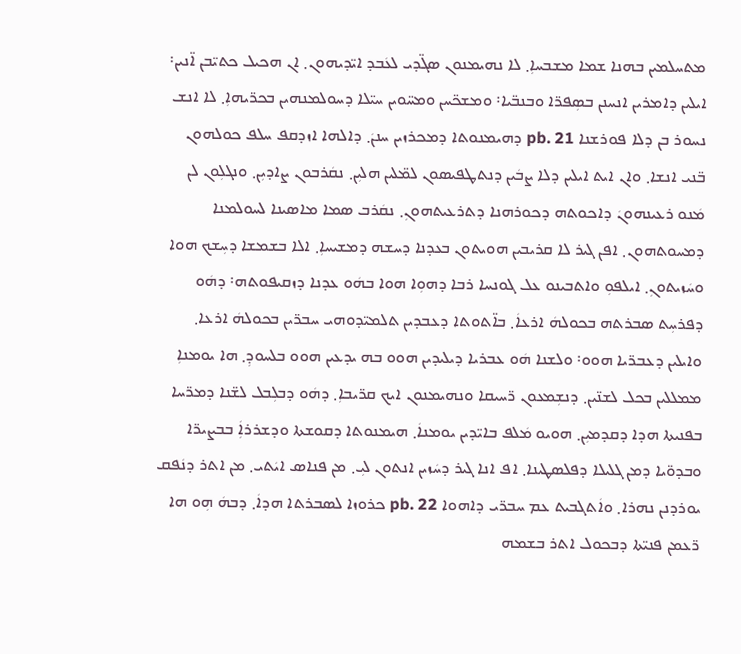ܡܬܚܠܡܝܢ ܒܗܢܐ ܫܡܐ ܡܫܒܚܐܼ܂ ܠܐ ܢܗܝܡܢܘܢ ܣܓ̈ܕܝ ܠܥܿܒܕ ܐܝ̈ܕܝܗܘܢ܂ ܐܢ ܗܟܝܠ ܟܬܝ̈ܒܢ ܐ̈ܢܝܢ܃ ܐܝܠܝܢ ܕܐܡܪܝܢ ܐܢܚܢܢ ܒܣܼܦܪ̈ܐ ܘܒܢܒ̈ܝܐ܃ ܘܡܫܟ̈ܚܢ ܘܡܚ̈ܘܝܢ ܚܝ̈ܠܐ ܕܚܘܠܡܢܗܝܢ ܒܟܪ̈ܝܗܐܼ܂ ܠܐ ܐܢܫ ܢܚܘܪ ܒܢ ܕܠܐ ܦܘܪܫܢܐ pb. 21 ܕܗܝܡܢܘܬܐ ܕܡܟܪܙܝܢ ܚܢܢܿ܂ ܕܐܠܗܐ ܐܙܕܩܦ ܚܠܦ ܟܘܠܗܘܢ ܒ̈ܢܝ ܐܢܫܐ܂ ܘܐܢ ܐܝܬ ܐܝܠܝܢ ܕܠܐ ܨܒܿܝܢ ܕܢܬܛܦܝܣܘܢ ܠܡ̈ܠܝܢ ܗܠܝܼܢ܂ ܢܩܿܪܒܘܢ ܨܐܕܝܼܢ܂ ܘܢܓܠܼܘܢ ܠܢ ܡܿܢܘ ܪܥܝܢܗܘܢܿ ܕܐܟܘܬܗ ܕܟܘܪܗܢܐ ܕܬܪܥܝܬܗܘܢܼ܂ ܢܩܿܪܒ ܣܡܐ ܡܐܣܝܢܐ ܠܚܘܠܡܢܐ ܕܡܚܘܬܗܘܢ܂ ܐܦܢ ܓܝܪ ܠܐ ܩܪܝܒܝܢ ܗܘܝܬܘܢ ܒܥܕܢܐ ܕܚܫܗ ܕܡܫܝܚܐܼ܂ ܐܠܐ ܒܫܡܫܐ ܕܚܼܫܟ ܗܘܐ ܘܚܿܙܝܬܘܢܼ܂ ܐܝܠܦܘܼ ܘܐܬܒܝܢܘ ܥܠ ܓܘܢܚܐ ܪܒܐ ܕܗܘܼܐ ܗܘܐ ܒܗܿܘ ܥܕܢܐ ܕܙܩܝܦܘܬܗ܃ ܕܗܿܘ ܕܦܪܚܼܬ ܣܒܪܬܗ ܒܟܘܠܗܿ ܐܪܥܐܿ܂ ܒܐ̈ܬܘܬܐ ܕܥܒܕܝܢ ܬܠܡܝ̈ܕܘܗܝ ܚܒܪ̈ܝܢ ܒܟܘܠܗܿ ܐܪܥܐ܂ ܘܐܝܠܝܢ ܕܥܒܪ̈ܝܐ ܗܘܘ܃ ܘܠܫܢܐ ܗܿܘ ܥܒܪܝܐ ܕܝܠܝܕܝܢ ܗܘܘ ܒܗ ܝܕܥܝܢ ܗܘܘ ܒܠܚܘܕܼ܂ ܗܐ ܝܘܡܢܐܼ ܡܡܠܠܝܢ ܒܟܠ ܠܫܢ̈ܝܢ܂ ܕܢܫܼܡܥܘܢ ܪ̈ܚܝܩܐ ܘܢܗܝܡܢܘܢ ܐܝܟ ܩܪ̈ܝܒܐܼ܂ ܕܗܿܘ ܕܒܠܼܒܠ ܠܫ̈ܢܐ ܕܡܪ̈ܚܐ ܒܦܢܝܬܐ ܗܕܐ ܕܩܕܡܝܼܢ܂ ܗܘܝܘ ܡܿܠܦ ܒܐܝ̈ܕܝܢ ܝܘܡܢܐܿ܂ ܗܝܡܢܘܬܐ ܕܩܘܫܬܐ ܘܕܫܪܪܐܼܿ ܒܒܨܝܪ̈ܐ ܘܒܕܘ̈ܝܐ ܕܡܢ ܓܠܝܠܐ ܕܦܠܣܛܝܢܐ܂ ܐܦ ܐܢܐ ܓܝܪ ܕܚܿܙܝܢ ܐܢܬܘܢ ܠܝܼ܂ ܡܢ ܦܢܐܣ ܐܝܿܬܝ܂ ܡܢ ܐܬܪ ܕܢܿܦܩ ܝܘܪܕܢܢ ܢܗܪܐ܂ ܘܐܿܬܓܒܝܬ ܥܡ ܚܒܪ̈ܝ ܕܐܗܘܐ pb. 22 ܟܪܘܙܐ ܠܣܒܪܬܐ ܗܕܐܿ܂ ܕܒܗܿ ܗܼܘ ܗܐ ܪ̈ܥܡܢ ܦܢܝ̈ܬܐ ܕܒܟܘܠ ܐܬܪ ܒܫܡܗ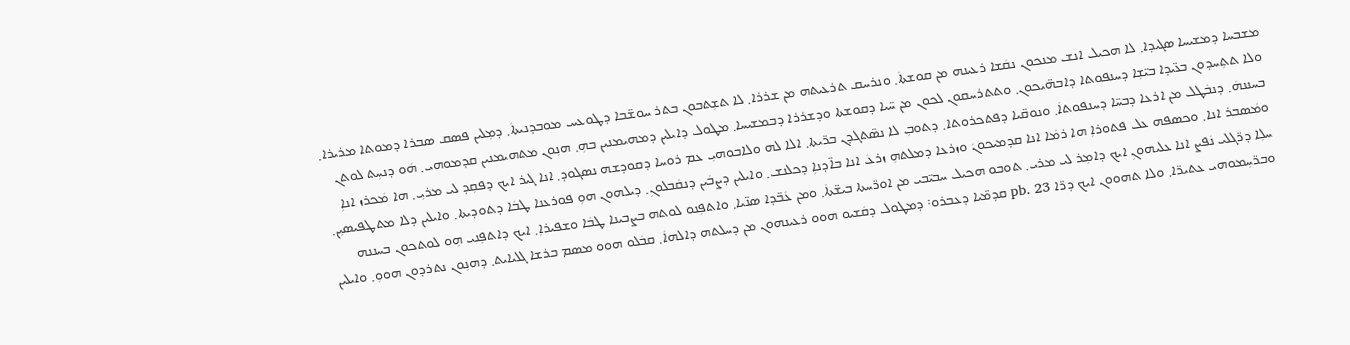ܡܫܒܚܐ ܕܡܫܝܚܐ ܣܓܝܕܐ܂ ܠܐ ܗܟܝܠ ܐܢܫ ܡܢܟܘܢ ܢܩܿܫܐ ܪܥܝܢܗ ܡܢ ܩܘܫܬܐܿ܂ ܘܢܪܚܩ ܬܪܥܝܬܗ ܡܢ ܫܪܪܐ܂ ܠܐ ܬܫܼܬܒܘܢ ܒܬܪ ܚܘܫ̈ܒܐ ܕܛܘܥܝܝ ܡܘܒܕܢܝܬܐܿ܂ ܕܡܼܠܝܢ ܦܣܩ ܣܒܪܐ ܕܡܘܬܐ ܡܪܝܪܐ܂ ܘܠܐ ܬܬܼܚܕܘܢ ܒܥ̈ܝܕܐ ܒܝ̈ܫܼܐ ܕܚܢܦܘܬܐ ܕܐܒܗ̈ܝܟܘܢ܂ ܘܬܬܪܚܩܘܢ ܠܟܘܢ ܡܢ ܚ̈ܝܐ ܕܩܘܫܬܐ ܘܕܫܪܪܐ ܕܒܡܫܝܚܐ܂ ܡܛܘܠ ܕܐܝܠܝܢ ܕܡܗܝܡܢܝܢ ܒܗܼ܂ ܗܢܼܘܢ ܡܬܗܝܡܢܝܢ ܩܕܡܘܗܝ܂ ܗܿܘ ܕܢܚܼܬ ܠܘܬܢ ܒܚܢܢܗܿ܂ ܕܢܒܿܛܠ ܡܢ ܐܪܥܐ ܕܒܚ̈ܐ ܕܚܢܦܘܬܐܿ܂ ܘܢܘܩ̈ܝܐ ܕܦܬܟܪܘܬܐ܂ ܕܬܘܒܼ ܠܐ ܢܣ̈ܬܓܕܢ ܒܪ̈ܝܬܐ܂ ܐܠܐ ܠܗ ܘܠܐܒܘܗܝܼ ܥܡ ܪܘܚܐ ܕܩܘܕܫܗ ܢܣܓܘܕ܂ ܐܢܐ ܓܝܪ ܐܝܟ ܕܦܩܼܕ ܠܝ ܡܪܝܼ܂ ܗܐ ܡܿܟܪܙ ܐܢܐܼ ܘܡܿܣܒܪ ܐܢܐ܂ ܘܟܣܦܗ ܥܠ ܦܬܘܪܐܼ ܗܐ ܪܡܿܐ ܐܢܐ ܩܕܡܝܟܘܢܿ ܘܙܪܥܐ ܕܡܠܬܗܼ ܙܪܥܿ ܐܢܐ ܒܐ̈ܕܢܐܼ ܕܟܠܢܫ܂ ܘܐܝܠܝܢ ܕܨܒܿܝܢ ܕܢܩܿܒܠܘܢܼ܂ ܕܝܠܗܘܢ ܗܘܼ ܦܘܪܥܢܐ ܛܒܿܐ ܕܬܘܕܝܬܐ܂ ܘܐܝܠܝܢ ܕܠܐ ܡܬܛܦܝܣܝܼܢ܂ ܚܠܼܐ ܕܪ̈ܓܠܝ ܢܿܦܨ ܐܢܐ ܥܠܝܗܘܢܼ ܐܝܟ ܕܐܡܼܪ ܠܝ ܡܪܝ܂ ܬܘܒܘ ܗܟܝܠ ܚܒܝ̈ܒܝ ܡܢ ܐܘܪ̈ܚܬܐ ܒܝܫ̈ܬܐܿ܂ ܘܡܢ ܥܿܒ̈ܕܐ ܣܢ̈ܝܐ܂ ܘܐܬܦܼܢܘ ܠܘܬܗ ܒܨܒܝܢܐ ܛܒܿܐ ܘܫܦܝܪܐܼ܂ ܐܝܟ ܕܐܬܦܼܢܝ ܗܼܘ ܠܘܬܟܘܢ ܒܚܢܢܗ ܘܒܪ̈ܚܼܡܘܗܝ ܥܬܝܪ̈ܐ܂ ܘܠܐ ܬܗܘܘܢ ܐܝܟ ܕܪ̈ܐ pb. 23 ܩܕܡ̈ܝܐ ܕܥܒܪܘ܃ ܕܡܛܘܠ ܕܩܿܫܝܘ ܗܘܘ ܪܥܝܢܗܘܢ ܡܢ ܕܚܠܬܗ ܕܐܠܗܐܿ܂ ܩܒܿܠܘ ܗܘܘ ܡܣܡ ܒܪܫܐ ܓܠܝܐܝܬ܂ ܕܗܢܼܘܢ ܢܬܪܕܘܢ ܗܘܘܼ܂ ܘܐܝܠܝܢ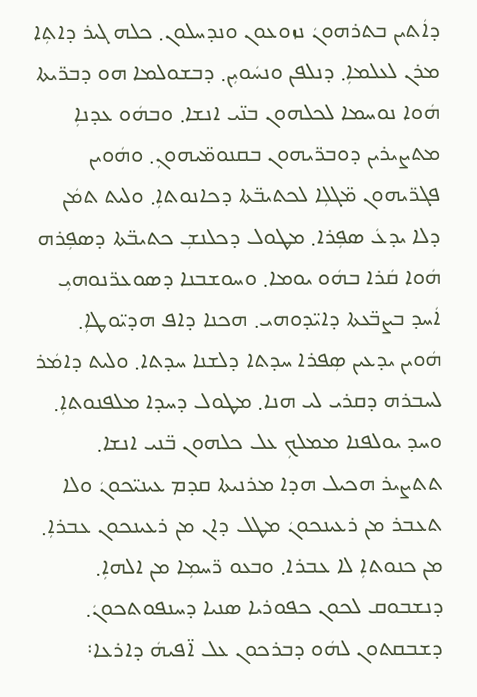ܕܐܿܬܝܢ ܒܬܪܗܘܢܿ ܢܙܘܥܘܢ ܘܢܕܚܠܘܢ܂ ܟܠܗ ܓܝܪ ܕܐܬܼܐ ܡܪܢ ܠܥܠܡܐܼ܂ ܕܢܠܦܢ ܘܢܚܿܘܝܼܢ܂ ܕܒܫܘܠܡܐ ܗܘ ܕܒܪ̈ܝܬܐ ܗܿܘܐ ܢܘܚܡܐ ܠܟܠܗܘܢ ܒܢ̈ܝ ܐܢܫܐ܂ ܘܒܗܿܘ ܥܕܢܐܼ ܡܬܨܝܪܝܢ ܕܘܒܪ̈ܝܗܘܢ ܒܩܢܘܡ̈ܝܗܘܢܼ܂ ܘܗܿܘܝܢ ܦܓܪ̈ܝܗܘܢ ܡ̈ܓܠܼܐ ܠܟܬܝܒ̈ܬܐ ܕܟܐܢܘܬܐܼ܂ ܘܠܝܬ ܬܡܿܢ ܕܠܐ ܝܕܥܿ ܣܦܼܪܐ܂ ܡܛܘܠ ܕܟܠܢܫܼ ܟܬܝܒ̈ܬܐ ܕܣܦܼܪܗ ܗܿܘܐ ܩܿܪܐ ܒܗܿܘ ܝܘܡܐ܂ ܘܚܘܫܒܢܐ ܕܣܘܥܪ̈ܢܘܗܝܼ ܐܿܚܕ ܒܨܒ̈ܥܬܐ ܕܐܝ̈ܕܘܗܝ܂ ܗܟܢܐ ܕܐܦ ܗܕܝ̈ܘܛܐܼ܂ ܗܿܘܝܢ ܝܕܥܝܢ ܣܼܦܪܐ ܚܕܬܐ ܕܠܫܢܐ ܚܕܬܐ܂ ܘܠܝܬ ܕܐܡܿܪ ܠܚܒܪܗ ܕܩܪܝ ܠܝ ܗܢܐ܂ ܡܛܘܠ ܕܚܕܐ ܡܠܦܢܘܬܐܼ܂ ܘܚܕ ܝܘܠܦܢܐ ܡܡܠܟܼ ܥܠ ܟܠܗܘܢ ܒ̈ܢܝ ܐܢܫܐ܂ ܬܬܨܝܪ ܗܟܝܠ ܗܕܐ ܡܪܢܝܬܐ ܩܕܡ ܥܝܢܝ̈ܟܘܢܿ ܘܠܐ ܬܥܒܪ ܡܢ ܪܥܝܢܟܘܢܿ ܡܛܠ ܕܐܢ ܡܢ ܪܥܝܢܟܘܢ ܥܒܪܐܼ܂ ܡܢ ܟܢܘܬܐܼ ܠܐ ܥܒܪܐ܂ ܘܒܥܘ ܪ̈ܚܡܼܐ ܡܢ ܐܠܗܐܼ܂ ܕܢܫܒܘܩ ܠܟܘܢ ܟܦܘܪܝܐ ܣܢܝܐ ܕܚܢܦܘܬܟܘܢܿ܂ ܕܫܒܩܬܘܢ ܠܗܿܘ ܕܒܪܟܘܢ ܥܠ ܐ̈ܦܝܗܿ ܕܐܪܥܐ܃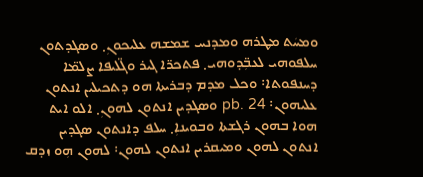ܘܡܚܿܬ ܡܛܪܗ ܘܡܕܢܚ ܫܡܫܗ ܥܠܝܟܘܢܼ܂ ܘܣܓܕܬܘܢ ܚܠܦܘܗܝ ܠܥܒܼ̈ܕܘܗܝ܂ ܦܬܟܪ̈ܐ ܓܝܪ ܘܓ̈ܠܝܦܐ ܨܠܡ̈ܐ ܕܚܢܦܘܬܐ܃ ܘܟܠ ܡܕܡ ܕܒܪܝܬܐ ܗܘ ܕܬܟܝܠܝܢ ܐܢܬܘܢ ܥܠܝܗܘܢ܃ pb. 24 ܘܣܓܕܝܢ ܐܢܬܘܢ ܠܗܘܢܼ܂ ܐܠܘ ܐܝܬ ܗܘܐ ܒܗܘܢ ܪܓܫܬܐ ܘܒܘܝܢܐܼ܂ ܚܠܦ ܕܐܢܬܘܢ ܣܓܕܝܢ ܐܢܬܘܢ ܠܗܘܢ ܘܡܝܩܪܝܢ ܐܢܬܘܢ ܠܗܘܢ܃ ܠܗܘܢ ܗܼܘ ܙܕܩ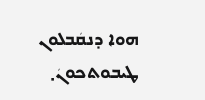ܗܘܐ ܕܢܩܿܒܠܘܢ ܛܝܒܘܬܟܘܢܿ܂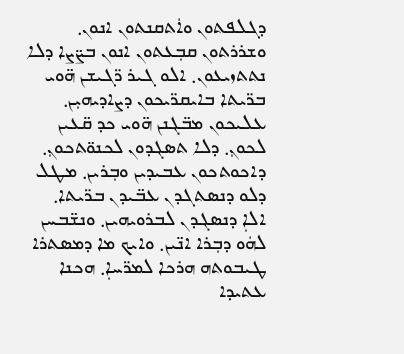ܕܓܠܦܬܘܢ ܘܐܿܬܩܢܬܘܢ ܐܢܘܢ܂ ܘܫܪܪܬܘܢ ܩܒܼܥܬܘܢ ܐܢܘܢ ܒܨ̈ܨܐ ܕܠܐ ܢܬܬܙܝܥܘܢ܂ ܐܠܘ ܓܝܪ ܪ̈ܓܝܫܢ ܗ̈ܘܝ ܒܪ̈ܝܬܐ ܒܐܝܩܪ̈ܝܟܘܢ ܕܨܐܕܝܗܝܼܢ܂ ܥܠܝܟܘܢ ܡܒ̈ܓܢܢ ܗ̈ܘܝ ܟܕ ܩ̈ܥܝܢ ܠܟܘܢܼ܂ ܕܠܐ ܬܣܓܕܘܢ ܠܟܢܘ̈ܬܟܘܢܼ܂ ܕܐܟܘܬܟܘܢ ܥܒܝܕܝܢ ܘܒܼܪܝܢ܂ ܡܛܠ ܕܠܘ ܕܢܣܬܓܕܢ ܥܒ̈ܝܕܢ ܒܪ̈ܝܬܐ܂ ܐܠܐܼ ܕܢܣܓܕܢ ܠܒܪܘܝܗܝܢ܂ ܘܢܫ̈ܒܚܢ ܠܗܿܘ ܕܒܼܪܐ ܐܢ̈ܝܢ܂ ܘܐܝܟ ܡܐ ܕܡܣܬܪܐ ܛܝܒܘܬܗ ܗܪܟܐ ܠܡܪ̈ܚܐܼ܂ ܗܟܢܐ ܥܬܝܕܐ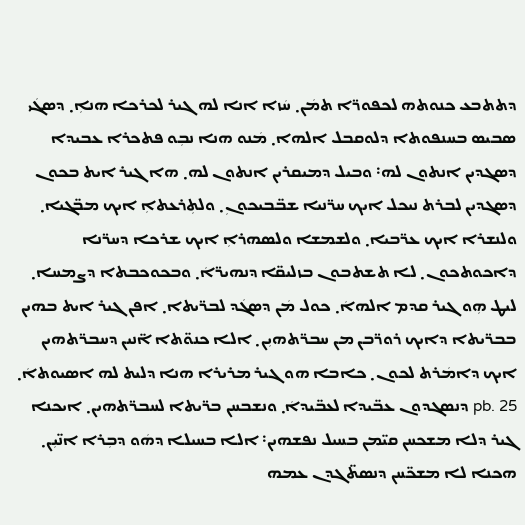ܕܬܬܒܥ ܟܢܘܬܗ ܠܟܦܘܪ̈ܐ ܬܡܿܢ܂ ܚܿܙܐ ܐܢܐ ܠܗ ܓܝܪ ܠܟܪܟܐ ܗܢܐܼ܂ ܕܣܓܿܝ ܣܒܝܣ ܒܚܢܦܘܬܐ ܕܠܘܩܒܠ ܐܠܗܐ܂ ܡܿܢܘ ܗܢܐ ܢܒܼܘ ܦܬܟܪܐ ܥܒܝܕܐ ܕܣܓܕܝܢ ܐܢܬܘܢ ܠܗ܃ ܘܒܝܠ ܕܡܝܩܪܝܢ ܐܢܬܘܢ ܠܗ܂ ܗܐ ܓܝܪ ܐܝܬ ܒܟܘܢ ܕܣܓܕܝܢ ܠܒܪܬ ܢܝܟܠ ܐܝܟ ܚܪ̈ܢܝܐ ܫܒ̈ܒܝܟܘܢܼ܂ ܘܠܬܼܪܥܬܐܼ ܐܝܟ ܡܒ̈ܓܝܐ܂ ܘܠܢܫܪܐ ܐܝܟ ܥܪ̈ܒܝܐ܂ ܘܠܫܡܫܐ ܘܠܣܗܪܐܼ ܐܝܟ ܫܪܟܐ ܕܚܪ̈ܢܐ ܕܐܟܘܬܟܘܢ܂ ܠܐ ܬܫܬܒܘܢ ܒܙܠܝܩ̈ܐ ܕܢܗܝܪ̈ܐܿ܂ ܘܒܟܘܟܒܬܐ ܕܨܡܚܐ܂ ܠܝܛ ܗܼܘ ܓܝܪ ܩܕܡ ܐܠܗܐܿ܂ ܟܘܠ ܡܿܢ ܕܣܓܿܕ ܠܒܪ̈ܝܬܐ܂ ܐܦܢ ܓܝܪ ܐܝܬ ܒܗܝܢ ܒܒܪ̈ܝܬܐ ܕܐܝܟ ܪܘܪ̈ܒܢ ܡܢ ܚܒܪ̈ܬܗܝܼܢ܂ ܐܠܐ ܟܢܘ̈ܬܐ ܐ̈ܢܝܢ ܕܚܒܪ̈ܬܗܝܢ ܐܝܟ ܕܐܡܿܪܬ ܠܟܘܢ܂ ܟܐܒܐ ܗܘ ܓܝܪ ܡܪܝܪܐ ܗܢܐ ܕܠܝܬ ܠܗ ܐܣܝܘܬܐܿ܂ pb. 25 ܕܢܣܓܕܘܢ ܥܒ̈ܝܕܐ ܠܥܒ̈ܝܕܐܿ܂ ܘܢܫܒܚܢ ܒܪ̈ܝܬܐ ܠܚܒܪ̈ܬܗܝܢ܂ ܐܝܟܢܐ ܓܝܪ ܕܠܐ ܡܫܟܚܢ ܩܝ̈ܡܢ ܒܚܝܠ ܢܦܫܗܝܢ܃ ܐܠܐ ܒܚܝܠܐ ܕܗܿܘ ܕܒܼܪܐ ܐܢ̈ܝܼܢ܂ ܗܟܢܐ ܠܐ ܡܫܟ̈ܚܢ ܕܢܣܬ̈ܓܕܢ ܥܡܗ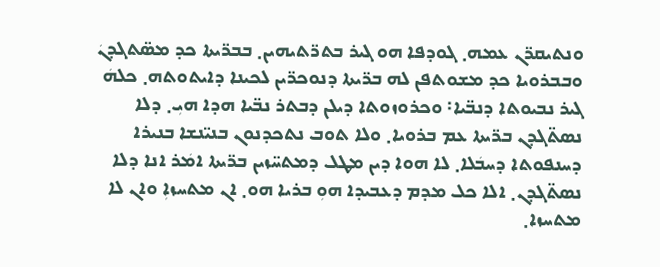ܘܢܬܝܩܪ̈ܢ ܥܡܗ܂ ܓܘܕܦܐ ܗܘ ܓܝܪ ܒܬܪ̈ܬܝܗܝܢ܂ ܒܒܪ̈ܝܬܐ ܟܕ ܡܣ̈ܬܓܕܢܿ ܘܒܒܪܘܝܐ ܟܕ ܡܫܘܬܦܢ ܠܗ ܒܪ̈ܝܬܐ ܕܢܘܟܪ̈ܝܢ ܠܟܝܢܐ ܕܐܝܬܘܬܗ܂ ܟܠܗܿ ܓܝܪ ܢܒܝܘܬܐ ܕܢܒ̈ܝܐ܃ ܘܟܪܘܙܘܬܐ ܕܝܠܢ ܕܒܬܪ ܢܒ̈ܝܐ ܗܕܐ ܗܝܼ܂ ܕܠܐ ܢܣܬ̈ܓܕܢ ܒܪ̈ܝܬܐ ܥܡ ܒܪܘܝܐ܂ ܘܠܐ ܬܘܒ ܢܬܟܕܢܘܢ ܒܢܝ̈ܢܫܐ ܒܢܝܪܐ ܕܚܢܦܘܬܐ ܕܚܒܿܠܐ܂ ܠܐ ܗܘܐ ܕܝܢ ܡܛܠ ܕܡܬܚ̈ܙܝܢ ܒܪ̈ܝܬܐ ܐܡܿܪ ܐܢܐ ܕܠܐ ܢܣܬ̈ܓܕܢ܂ ܐܠܐ ܟܠ ܡܕܡ ܕܥܒܝܕܐ ܗܘܼ ܒܪܝܐ ܗܘ܂ ܐܢ ܡܬܚܙܐܼ ܘܐܢ ܠܐ ܡܬܚܙܐ܂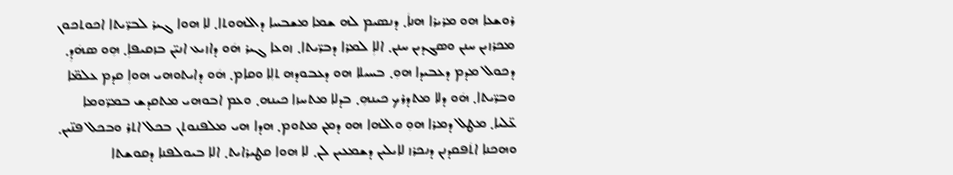ܪܘܫܥܐ ܗܘ ܡܪܝܪܐ ܗܢܐܿ܂ ܕܢܣܝܡ ܠܗ ܫܡܐ ܡܫܒܚܐ ܕܐܠܗܘܬܐ܂ ܠܐ ܗܘܐ ܓܝܪ ܠܒܪ̈ܝܬܐ ܐܟܘܬܟܘܢ ܡܟܪܙܝܢ ܚܢܢ ܘܣܓܕܝܢ ܚܢܢ܂ ܐܠܐܼ ܠܡܪܐ ܕܒܪ̈ܝܬܐ܂ ܙܘܥܐ ܓܝܪ ܗܿܘ ܕܐܙܝܥ ܐܢܝ̈ܢ ܒܙܩܝܦܐܼ܂ ܗܼܘ ܣܗܿܕܼ܂ ܕܟܘܠ ܡܕܡ ܕܥܒܝܕܐ ܗܘܼ܂ ܒܚܝܠܐ ܗܘ ܕܥܒܘܕܗ ܬܠܼܐ ܘܩܐܡ܂ ܗܿܘ ܕܐܝܬܘܗܝ ܗܘܐܼ ܩܕܡ ܥܠܡ̈ܐ ܘܒܪ̈ܝܬܐ܂ ܗܿܘ ܕܠܐ ܡܬܕܪܟ ܟܝܢܗܼ܂ ܒܕܠܐ ܡܬܚܙܐ ܟܝܢܗ܂ ܘܥܡ ܐܒܘܗܝ ܡܬܩܕܫ ܒܡܪ̈ܘܡܐ ܥ̈ܠܝܐ܂ ܡܛܠ ܕܡܪܐ ܗܘܼ ܘܐܠܗܐ ܗܘ ܕܡܢ ܡܬܘܡ܂ ܗܕܐ ܗܝ ܡܠܦܢܘܬܢ ܒܟܠ ܐܬܪ ܘܒܟܠ ܦܢ̈ܝܢ܂ ܘܗܟܢܐ ܐܬܿܦܩܕܢܢ ܕܢܟܪܙ ܠܐܝܠܝܢ ܕܫܡܥܝܢ ܠܢ܂ ܠܐ ܗܘܐ ܩܛܝܪܐܝܬ܂ ܐܠܐ ܒܝܘܠܦܢܐ ܕܩܘܫܬܐ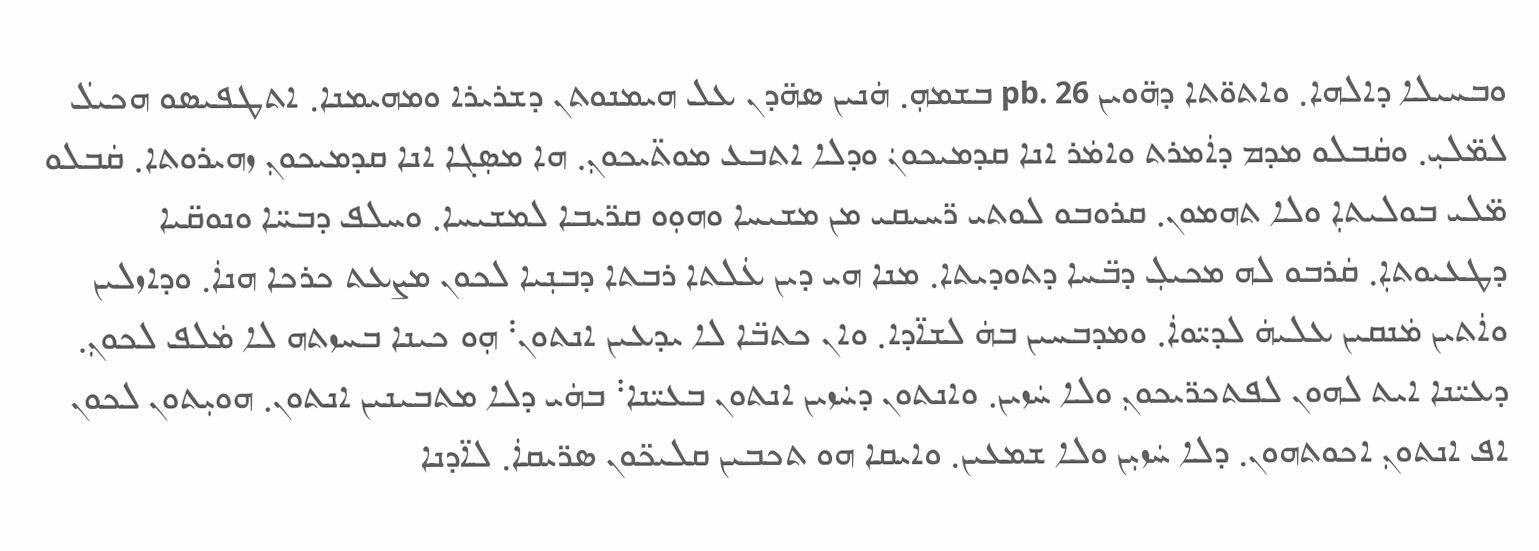ܘܒܚܝܠܐ ܕܐܠܗܐ܂ ܘܐܬܘ̈ܬܐ ܕܗ̈ܘܝܢ pb. 26 ܒܫܡܗܼ܂ ܗܿܢܝܢ ܣܗ̈ܕܢ ܥܠ ܗܝܡܢܘܬܢ ܕܫܪܝܪܐ ܘܡܗܝܡܢܐ܂ ܐܬܛܦܝܣܘ ܗܟܝܠܿ ܠܡ̈ܠܝܼ܂ ܘܩܿܒܠܘ ܡܕܡ ܕܐܿܡܪܬ ܘܐܡܿܪ ܐܢܐ ܩܕܡܝܟܘܢܿ ܘܕܠܐ ܐܬܒܥ ܡܘܬ̈ܝܟܘܢܼ܂ ܗܐ ܡܣܼܓܐ ܐܢܐ ܩܕܡܝܟܘܢܼ ܙܗܝܪܘܬܐ܂ ܩܿܒܠܘ ܡ̈ܠܝ ܒܘܠܝܬܐܼ ܘܠܐ ܬܗܡܘܢ܂ ܩܪܘܒܘ ܠܘܬܝ ܪ̈ܚܝܩܝ ܡܢ ܡܫܝܚܐ ܘܗܘܼܘ ܩܪ̈ܝܒܐ ܠܡܫܝܚܐ܂ ܘܚܠܦ ܕܒܚ̈ܐ ܘܢܘܩ̈ܝܐ ܕܛܥܝܘܬܐܼ܂ ܩܿܪܒܘ ܠܗ ܡܟܝܠܼ ܕܒ̈ܚܐ ܕܬܘܕܝܬܐ܂ ܡܢܐ ܗܝ ܕܝܢ ܥܿܠܬܐ ܪܒܬܐ ܕܒܢܼܝܐ ܠܟܘܢ ܡܨܥܬ ܟܪܟܐ ܗܢܐܿ܂ ܘܕܐܙܠܝܢ ܘܐܿܬܝܢ ܡܿܢܩܝܢ ܥܠܝܗܿ ܠܕܝ̈ܘܐܿ܂ ܘܡܕܒܚܝܢ ܒܗܿ ܠܫܐ̈ܕܐ܂ ܘܐܢ ܟܬܒ̈ܐ ܠܐ ܝܕܥܝܢ ܐܢܬܘܢ܃ ܗܼܘ ܟܝܢܐ ܒܚܙܬܗ ܠܐ ܡܿܠܦ ܠܟܘܢܼ܂ ܕܥܝ̈ܢܐ ܐܝܬ ܠܗܘܢ ܠܦܬܟܪ̈ܝܟܘܢܼ ܘܠܐ ܚܿܙܝܢ܂ ܘܐܢܬܘܢ ܕܚܿܙܝܢ ܐܢܬܘܢ ܒܥܝ̈ܢܐ܃ ܒܗܿܝ ܕܠܐ ܡܬܒܝܢܝܢ ܐܢܬܘܢ܂ ܗܘܝܼܬܘܢ ܠܟܘܢ ܐܦ ܐܢܬܘܢܼ ܐܟܘܬܗܘܢ܂ ܕܠܐ ܚܿܙܝܼܢ ܘܠܐ ܫܡܥܝܢ܂ ܘܐܝܩܐ ܗܘ ܬܟܒܝܢ ܩܠܝܟ̈ܘܢ ܣܪ̈ܝܩܐܿ܂ ܠܐ̈ܕܢܐ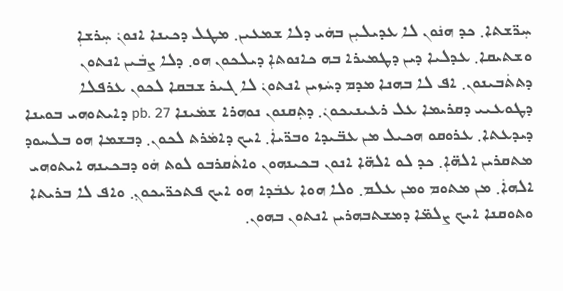ܚܼܪ̈ܫܬܐ܂ ܟܕ ܗܢܿܘܢ ܠܐ ܥܕܝܠܝܼܢ ܒܗܿܝ ܕܠܐ ܫܡܥܝܢ܂ ܡܛܠ ܕܟܝܢܐ ܐܢܘܢܿ ܚܼܪܫܐܼ ܘܫܬܝܩܐ܂ ܥܕܠܝܐ ܕܝܢ ܕܛܡܝܪܐ ܒܗ ܟܐܢܘܬܐܼ ܕܝܠܟܘܢ ܗܘ܂ ܕܠܐ ܨܒܿܝܢ ܐܢܬܘܢ ܕܬܬܿܒܝܢܘܢ܂ ܐܦ ܠܐ ܒܗܢܐ ܡܕܡ ܕܚܿܙܝܢ ܐܢܬܘܢܿ ܠܐ ܓܝܪ ܫܒܩܐ ܠܟܘܢ ܥܪܦܠܐ ܕܛܘܥܝܝ ܕܩܪܝܡܐ ܥܠ ܪܥܝܢܝܟܘܢܿ܂ ܕܬܼܩܢܘܢ ܢܘܗܪܐ ܫܡܿܝܢܐ pb. 27 ܕܐܝܬܘܗܝ ܒܘܝܢܐ ܕܝܕܥܬܐ܂ ܥܪܘܩܘ ܗܟܝܠ ܡܢ ܥܒ̈ܝܕܐ ܘܒܪ̈ܝܐܿ܂ ܐܝܟ ܕܐܡܿܪܬ ܠܟܘܢ܂ ܕܒܫܡܐ ܗܘ ܒܠܚܘܕ ܡܬܩܪܝܢ ܐܠܗ̈ܐܼ܂ ܟܕ ܠܘ ܐܠܗ̈ܐ ܐܢܘܢ ܒܟܝܢܗܘܢ ܘܐܬܿܩܪܒܘ ܠܘܬ ܗܿܘ ܕܒܟܝܢܗ ܐܝܬܘܗܝ ܐܠܗܐܿ܂ ܡܢ ܡܬܘܡ ܘܡܢ ܥܠܡ܂ ܘܠܐ ܗܘܐ ܥܒܿܕܐ ܗܘ ܐܝܟ ܦܬܟܪ̈ܝܟܘܢܼ܂ ܘܐܦ ܠܐ ܒܪܝܬܐ ܘܬܘܩܢܐ ܐܝܟ ܨܠܡ̈ܐ ܕܡܫܬܒܗܪܝܢ ܐܢܬܘܢ ܒܗܘܢ܂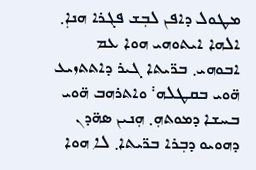ܡܛܘܠ ܕܐܦܢ ܠܒܼܫ ܦܓܪܐ ܗܢܐܼ܂ ܐܠܗܐ ܐܝܬܘܗܝ ܗܘܐ ܥܡ ܐܒܘܗܝ܂ ܒܪ̈ܝܬܐ ܓܝܪ ܕܐܬܬܙܝܥ ܗ̈ܘܝ ܒܩܛܠܗ܃ ܘܐܬܪܗܒ ܗ̈ܘܝ ܒܚܫܐ ܕܡܘܬܗܼ܂ ܗܼܢܝܢ ܣܗ̈ܕܢ ܕܗܘܝܘ ܕܒܼܪܐ ܒܪ̈ܝܬܐ܂ ܠܐ ܗܘܐ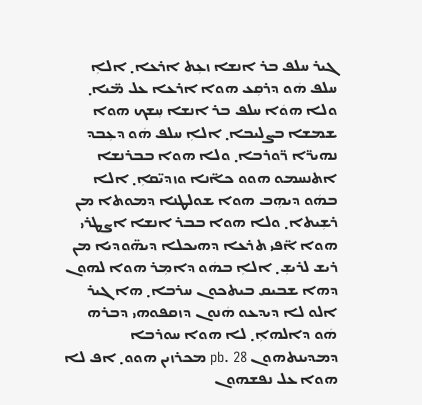ܓܝܪ ܚܠܦ ܒܪ ܐܢܫܐ ܙܥܼܬ ܐܪܥܐ܂ ܐܠܐܼ ܚܠܦ ܗܿܘ ܕܪܩܼܥ ܗܘܐ ܐܪܥܐ ܥܠ ܡ̈ܝܐ܂ ܘܠܐ ܗܘܿܐ ܚܠܦ ܒܪ ܐܢܫܐ ܚܼܫܟ ܗܘܐ ܫܡܫܐ ܒܨܠܝܒܐ܂ ܐܠܐܼ ܚܠܦ ܗܿܘ ܕܥܼܒܕ ܢܗܝܪ̈ܐ ܪ̈ܘܪܒܐ܂ ܘܠܐ ܗܘܐ ܒܒܪܢܫܐ ܐܬܢܚܡܘ ܗܘܘ ܟܐ̈ܢܐ ܘܙܕܝ̈ܩܐܼ܂ ܐܠܐ ܒܗܿܘ ܕܝܗܼܒ ܗܘܐ ܫܘܠܛܢܐ ܕܡܘܬܐ ܡܢ ܪܫܼܝܬܐ܂ ܘܠܐ ܗܘܐ ܒܒܪ ܐܢܫܐ ܐܨܛܪܝ ܗܘܐ ܐ̈ܦܝ ܬܪܥܐ ܕܗܝܟܠܐ ܕܝܗ̈ܘܕܝܐ ܡܢ ܪܝܫ ܠܪܝܫܼ܂ ܐܠܐܼ ܒܗܿܘ ܕܐܡܼܪ ܗܘܐ ܠܗܘܢ ܕܗܐ ܫܒܝܩ ܒܝܬܟܘܢ ܚܪܒܐ܂ ܗܐ ܓܝܪ ܐܠܘ ܠܐ ܕܝܕܥܘ ܗܿܢܘܢ ܕܙܩܦܘܗܝ ܕܒܪܗ ܗܿܘ ܕܐܠܗܐܼ܂ ܠܐ ܗܘܐ ܚܘܪܒܐ ܕܡܕܝܢܬܗܘܢ pb. 28 ܡܟܪܙܝܢ ܗܘܘ܂ ܐܦ ܠܐ ܗܘܐ ܥܠ ܢܦܫܗܘܢ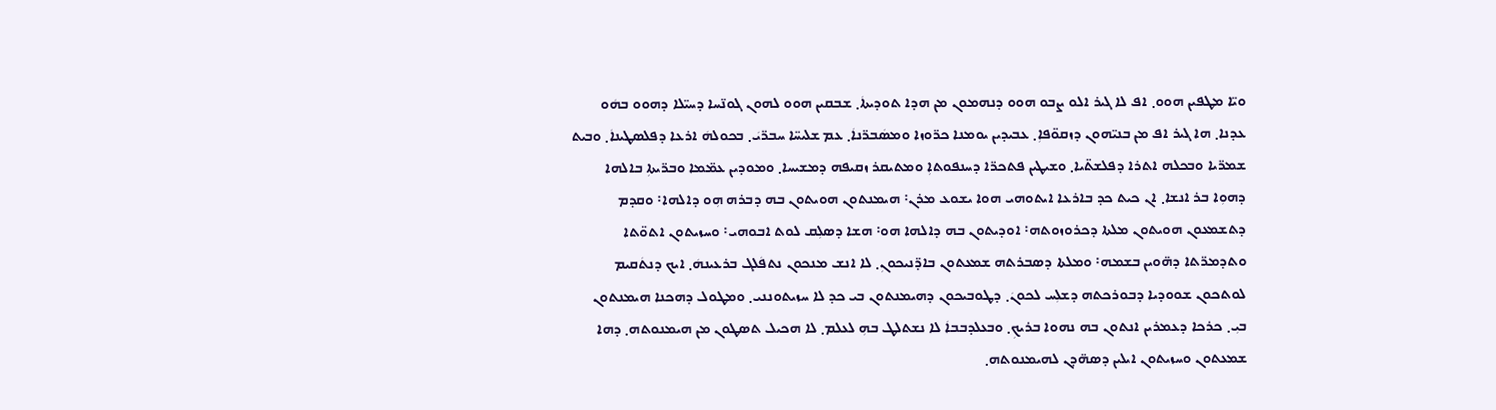ܘܝ̈ܐ ܡܛܦܝܢ ܗܘܘ܂ ܐܦ ܠܐ ܓܝܪ ܐܠܘ ܨܒܘ ܗܘܘ ܕܢܗܡܘܢ ܡܢ ܗܕܐ ܬܘܕܝܬܐܿ܂ ܫܒܩܝܢ ܗܘܘ ܠܗܘܢ ܓܘܢ̈ܚܐ ܕܚܝ̈ܠܐ ܕܗܘܘ ܒܗܿܘ ܥܕܢܐ܂ ܗܐ ܓܝܪ ܐܦ ܡܢ ܒܢܝ̈ܗܘܢ ܕܙܩܘ̈ܦܐܼ܂ ܥܒܝܕܝܢ ܝܘܡܢܐ ܟܪ̈ܘܙܐ ܘܡܣܿܒܪ̈ܢܐܿ܂ ܥܡ ܫܠܝܚ̈ܐ ܚܒܪ̈ܝܿ܂ ܒܟܘܠܗܿ ܐܪܥܐ ܕܦܠܣܛܝܢܐܿ܂ ܘܒܝܬ ܫܡܪ̈ܝܐ ܘܒܟܠܗ ܐܬܪܐ ܕܦܠܫܬ̈ܝܐ܂ ܘܫܝܛܝܢ ܦܬܟܪ̈ܐ ܕܚܢܦܘܬܐܼ ܘܡܬܝܩܪ ܙܩܝܦܗ ܕܡܫܝܚܐ܂ ܘܡܘܕܝܢ ܥܡ̈ܡܐ ܘܒܪ̈ܝܬܐܼ ܒܐܠܗܐ ܕܗܘܼܐ ܒܪ ܐܢܫܐ܂ ܐܢ ܟܝܬ ܟܕ ܒܐܪܥܐ ܐܝܬܘܗܝ ܗܘܐ ܝܫܘܥ ܡܪܢ܃ ܗܝܡܢܬܘܢ ܗܘܝܬܘܢ ܒܗ ܕܒܪܗ ܗܼܘ ܕܐܠܗܐ܃ ܘܩܕܡ ܕܬܫܡܥܘܢ ܗܘܝܬܘܢ ܡܠܬܐ ܕܟܪܘܙܘܬܗ܃ ܐܘܕܝܬܘܢ ܒܗ ܕܐܠܗܐ ܗܘ܃ ܗܫܐ ܕܣܠܼܩ ܠܘܬ ܐܒܘܗܝ܃ ܘܚܙܝܬܘܢ ܐܬܘ̈ܬܐ ܘܬܕܡܪ̈ܬܐ ܕܗ̈ܘܝܢ ܒܫܡܗ܃ ܘܡܠܬܐ ܕܣܒܪܬܗ ܫܡܥܬܘܢ ܒܐܕ̈ܢܝܟܘܢܼ܂ ܠܐ ܐܢܫ ܡܢܟܘܢ ܢܬܦܿܠܓ ܒܪܥܝܢܗܿ܂ ܐܝܟ ܕܢܬܿܩܝܡ ܠܘܬܟܘܢ ܫܘܘܕܝܐ ܕܒܘܪܟܬܗ ܕܫܠܼܚ ܠܟܘܢܿ܂ ܕܛܘܒܝܟܘܢ ܕܗܝܡܢܬܘܢ ܒܝ ܟܕ ܠܐ ܚܙܝܬܘܢܢܝ܂ ܘܡܛܘܠ ܕܗܟܢܐ ܗܝܡܢܬܘܢ ܒܝܼ܂ ܟܪܟܐ ܕܥܡܪܝܢ ܐܢܬܘܢ ܒܗ ܢܗܘܐ ܒܪܝܟܼ܂ ܘܒܥܠܕܒܒܐܿ ܠܐ ܢܫܬܠܛ ܒܗܼ ܠܥܠܡ܂ ܠܐ ܗܟܝܠ ܬܣܛܘܢ ܡܢ ܗܝܡܢܘܬܗ܂ ܕܗܐ ܫܡܥܬܘܢ ܘܚܙܝܬܘܢ ܐܝܠܝܢ ܕܣܗ̈ܕܢ ܠܗܝܡܢܘܬܗ܂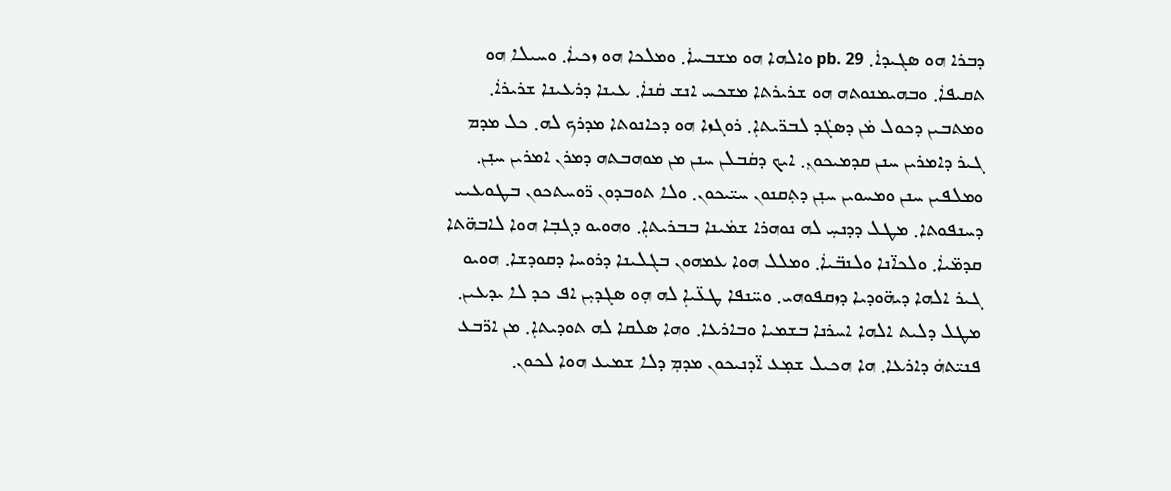ܕܒܪܐ ܗܘ ܣܓܝܕܐܿ܂ pb. 29 ܘܐܠܗܐ ܗܘ ܡܫܒܚܐܿ܂ ܘܡܠܟܐ ܗܘ ܙܟܝܐܿ܂ ܘܚܝܠܐ ܗܘ ܬܩܝܦܐܿ܂ ܘܒܗܝܡܢܘܬܗ ܗܘ ܫܪܝܪܬܐ ܡܫܟܚ ܐܢܫ ܩܿܢܐܿ܂ ܥܝܢܐ ܕܪܥܝܢܐ ܫܪܝܪܐܿ܂ ܘܡܬܒܝܢ ܕܟܘܠ ܡܿܢ ܕܣܓܿܕ ܠܒܪ̈ܝܬܐܼ܂ ܪܘܓܙܐ ܗܘ ܕܟܐܢܘܬܐ ܡܕܪܟ ܠܗ܂ ܟܠ ܡܕܡ ܓܝܪ ܕܐܡܪܝܢ ܚܢܢ ܩܕܡܝܟܘܢܼ܂ ܐܝܟ ܕܩܿܒܠܢ ܚܢܢ ܡܢ ܡܘܗܒܬܗ ܕܡܪܢ ܐܡܪܝܢ ܚܢܼܢ܂ ܘܡܠܦܝܢ ܚܢܢ ܘܡܚܘܝܢ ܚܢܼܢ ܕܬܼܩܢܘܢ ܚܝ̈ܝܟܘܢ܂ ܘܠܐ ܬܘܒܕܘܢ ܪ̈ܘܚܬܟܘܢ ܒܛܘܥܝܝ ܕܚܢܦܘܬܐ܂ ܡܛܠ ܕܕܢܚܼ ܠܗ ܢܘܗܪܐ ܫܡܿܝܢܐ ܒܒܪܝܬܐܼ܂ ܘܗܘܝܘ ܕܓܒܼܐ ܗܘܐ ܠܐܒܗ̈ܬܐ ܩܕܡ̈ܝܐܿ܂ ܘܠܟܐ̈ܢܐ ܘܠܢܒ̈ܝܐܿ܂ ܘܡܠܠ ܗܘܐ ܥܡܗܘܢ ܒܓܠܝܢܐ ܕܪܘܚܐ ܕܩܘܕܫܐ܂ ܗܘܝܘ ܓܝܪ ܐܠܗܐ ܕܝܗ̈ܘܕܝܐ ܕܙܩܦܘܗܝ܂ ܘܚ̈ܢܦܐ ܛܥ̈ܝܐܼ ܠܗ ܗܼܘ ܣܓܕܝܼܢ ܐܦ ܟܕ ܠܐ ܝܕܥܝܢ܂ ܡܛܠ ܕܠܝܬ ܐܠܗܐ ܐܚܪܢܐ ܒܫܡܝܐ ܘܒܐܪܥܐ܂ ܘܗܐ ܣܠܩܐ ܠܗ ܬܘܕܝܬܐܼ܂ ܡܢ ܐܪ̈ܒܥ ܦܢܝ̈ܬܗܿ ܕܐܪܥܐ܂ ܗܐ ܗܟܝܠ ܫܡܼܥ ܐ̈ܕܢܝܟܘܢ ܡܕܡܼ ܕܠܐ ܫܡܝܥ ܗܘܐ ܠܟܘܢ܂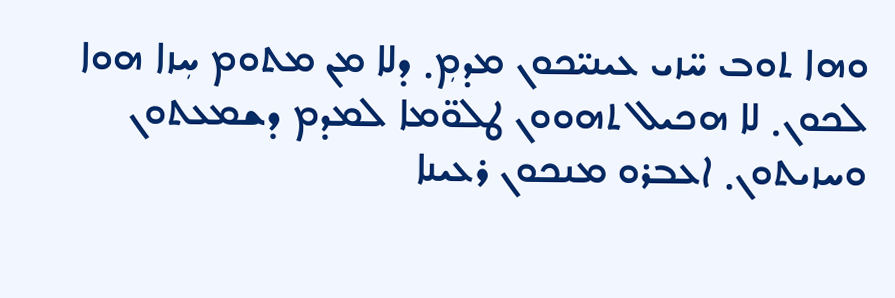ܘܗܐ ܬܘܒ ܚ̈ܙܝ ܥܝܢܝ̈ܟܘܢ ܡܕܡܼ܂ ܕܠܐ ܡܢ ܡܬܘܡ ܚܼܙܐ ܗܘܐ ܠܟܘܢ܂ ܠܐ ܗܟܝܠ ܬܗܘܘܢ ܛܠܘ̈ܡܐ ܠܡܕܡ ܕܫܡܥܬܘܢ ܘܚܙܝܬܘܢ܂ ܐܥܒܪܘ ܡܢܟܘܢ ܪܥܝܢܐ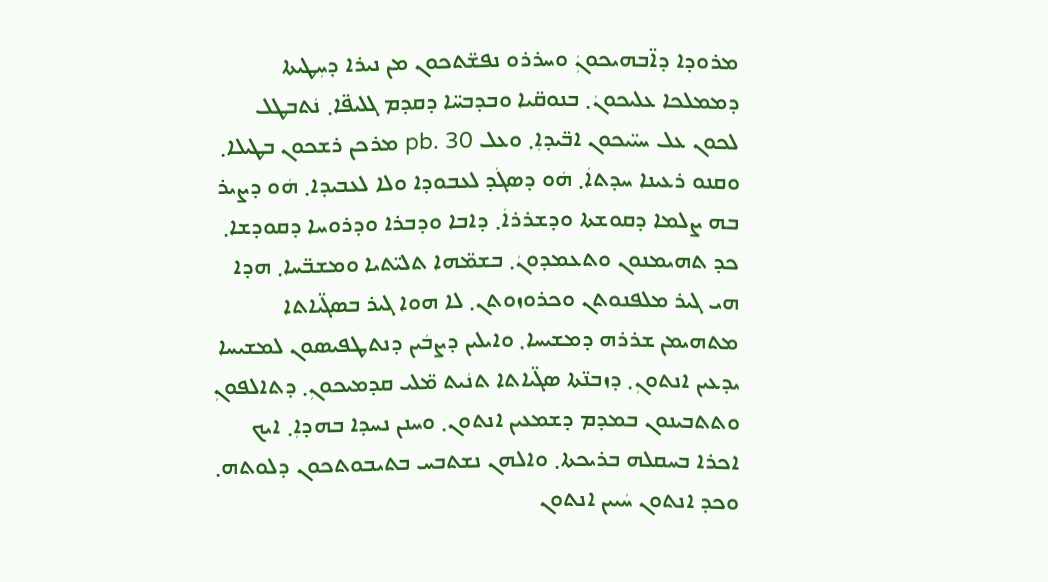ܡܪܘܕܐ ܕܐ̈ܒܗܝܟܘܢܼܿ ܘܚܪܪܘ ܢܦܫ̈ܬܟܘܢ ܡܢ ܢܝܪܐ ܕܚܼܛܝܬܐ ܕܡܡܠܟܐ ܥܠܝܟܘܢܿ܂ ܒܢܘܩ̈ܝܐ ܘܒܕܒܚ̈ܐ ܕܩܕܡ ܓܠܝܦ̈ܐ܂ ܢܿܬܒܛܠ ܠܟܘܢ ܥܠ ܚܝ̈ܝܟܘܢ ܐܒ̈ܝܕܐܼ܂ ܘܥܠ pb. 30 ܡܪܟܢ ܪܫܟܘܢ ܒܛܝܠܐ܂ ܘܩܢܘ ܪܥܝܢܐ ܚܕܬܐܿ܂ ܗܿܘ ܕܣܓܿܕ ܠܥܒܘܕܐ ܘܠܐ ܠܥܒܝܕܐ܂ ܗܿܘ ܕܨܝܪ ܒܗ ܨܠܡܐ ܕܩܘܫܬܐ ܘܕܫܪܪܐܿ܂ ܕܐܒܐ ܘܕܒܪܐ ܘܕܪܘܚܐ ܕܩܘܕܫܐ܂ ܟܕ ܬܗܝܡܢܘܢ ܘܬܥܡܕܘܢܿ܂ ܒܫܡ̈ܗܐ ܬܠܝ̈ܬܝܐ ܘܡܫܒ̈ܚܐ܂ ܗܕܐ ܗܝ ܓܝܪ ܡܠܦܢܘܬܢ ܘܟܪܘܙܘܬܢ܂ ܠܐ ܗܘܐ ܓܝܪ ܒܣܓ̈ܝܐܬܐ ܡܬܗܝܡܢ ܫܪܪܗ ܕܡܫܝܚܐ܂ ܘܐܝܠܝܢ ܕܨܒܿܝܢ ܕܢܬܛܦܝܣܘܢ ܠܡܫܝܚܐ ܝܕܥܝܢ ܐܢܬܘܢܼ܂ ܕܙܒܢ̈ܬܐ ܣܓ̈ܝܐܬܐ ܬܢܿܝܬ ܡ̈ܠܝ ܩܕܡܝܟܘܢܼ܂ ܕܬܐܠܦܘܢܼ ܘܬܬܒܝܢܘܢ ܒܡܕܡ ܕܫܡܥܝܢ ܐܢܬܘܢ܂ ܘܚܢܢ ܢܚܕܐ ܒܗܕܐܼ܂ ܐܝܟ ܐܟܪܐ ܒܚܩܠܗ ܒܪܝܟܬܐ܂ ܘܐܠܗܢ ܢܫܬܒܚ ܒܬܝܒܘܬܟܘܢ ܕܠܘܬܗ܂ ܘܟܕ ܐܢܬܘܢ ܚܿܝܝܢ ܐܢܬܘܢ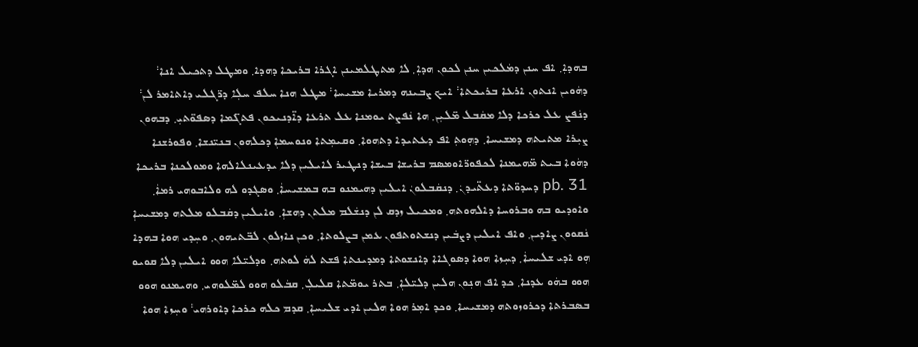ܒܗܕܐܼ܂ ܐܦ ܚܢܢ ܕܡܿܠܟܝܢ ܚܢܢ ܠܟܘܢ ܗܕܐܼ܂ ܠܐ ܡܬܛܠܡܝܢܢ ܐܓܪܐ ܒܪܝܟܐ ܕܗܕܐ܂ ܘܡܛܠ ܕܬܟܝܠ ܐܢܐ܃ ܕܗܿܘܝܢ ܐܢܬܘܢ ܐܪܥܐ ܒܪܝܟܬܐ܃ ܐܝܟ ܨܒܝܢܗ ܕܡܪܝܐ ܡܫܝܚܐ܃ ܡܛܠ ܗܢܐ ܚܠܦ ܚܠܼܐ ܕܪ̈ܓܠܝ ܕܐܬܐܡܪ ܠܢ܃ ܕܢܿܦܨ ܥܠ ܟܪܟܐ ܕܠܐ ܡܩܿܒܠ ܡ̈ܠܝܼܢ܂ ܗܐ ܢܿܦܨܬ ܝܘܡܢܐ ܥܠ ܬܪܥܐ ܕܐ̈ܕܢܝܟܘܢ ܦܬܓ̈ܡܐ ܕܣܦܘ̈ܬܝܼ܂ ܕܒܗܘܢ ܨܝܼܪܐ ܡܬܝܬܗ ܕܡܫܝܚܐ܂ ܕܗܼܘܬܼ ܐܦ ܕܥܬܝܕܐ ܕܬܗܘܐ܂ ܘܩܝܡܼܬܐ ܘܢܘܚܡܐܼ ܕܟܠܗܘܢ ܒܢܝ̈ܢܫܐ܂ ܘܦܘܪܫܢܐ ܕܗܿܘܐ ܒܝܬ ܡ̈ܗܝܡܢܐ ܠܟܦܘܪ̈ܐܘܡܣܡ ܒܪܝܫܐ ܒܝܫܐ ܕܢܛܝܪ ܠܐܝܠܝܢ ܕܠܐ ܝܕܥܝܢܠܐܠܗܐ ܘܡܘܠܟܢܐ ܒܪܝܟܐ pb. 31 ܕܚܕܘ̈ܬܐ ܕܥܬ̈ܝܕܢܿ܂ ܕܢܩܿܒܠܘܢܿ ܐܝܠܝܢ ܕܗܝܡܢܘ ܒܗ ܒܡܫܝܚܐܿ܂ ܘܣܓܕܘ ܠܗ ܘܠܐܒܘܗܝ ܪܡܐܿ܂ ܘܐܘܕܝܘ ܒܗ ܘܒܪܘܚܐ ܕܐܠܗܘܬܗ܂ ܘܡܟܝܠ ܙܕܩ ܠܢ ܕܢܫܿܠܡ ܡܠܬܢ ܕܗܫܐܼ܂ ܘܐܝܠܝܢ ܕܩܿܒܠܘ ܡܠܬܗ ܕܡܫܝܚܐܼ ܢܿܩܘܘܢ ܨܐܕܝܢ܂ ܘܐܦ ܐܝܠܝܢ ܕܨܒܿܝܢ ܕܢܫܬܘܬܦܘܢ ܥܡܢ ܒܨܠܘܬܐ܂ ܘܟܢ ܢܐܙܠܘܢ ܠܒ̈ܬܝܗܘܢ܂ ܘܚܼܕܝ ܗܘܐ ܒܗܕܐ ܗܼܘ ܐܕܝ ܫܠܝܚܐܿ܂ ܕܚܼܙܐ ܗܘܐ ܕܣܘܓܐܐ ܕܐܢܫܘܬܐ ܕܡܕܝܢܬܐ ܦܫܬ ܠܗܿ ܠܘܬܗ܂ ܘܕܠܝ̈ܠܐ ܗܘܘ ܐܝܠܝܢ ܕܠܐ ܩܘܝܘ ܗܘܘ ܒܗܿܘ ܥܕܢܐ܂ ܟܕ ܐܦ ܗܢܼܘܢ ܗܠܝܢ ܕܠܝ̈ܠܐܼ܂ ܒܬܪ ܝܘܡ̈ܬܐ ܩܠܝܠܼ܂ ܩܒܿܠܘ ܗܘܘ ܠܡ̈ܠܘܗܝ܂ ܘܗܝܡܢܘ ܗܘܘ ܒܣܒܪܬܐ ܕܟܪܘܙܘܬܗ ܕܡܫܝܚܐ܂ ܘܟܕ ܐܡܼܪ ܗܘܐ ܗܠܝܢ ܐܕܝ ܫܠܝܚܐܼ܂ ܩܕܡ ܟܠܗ ܟܪܟܐ ܕܐܘܪܗܝ܃ ܘܚܼܙܐ ܗܘܐ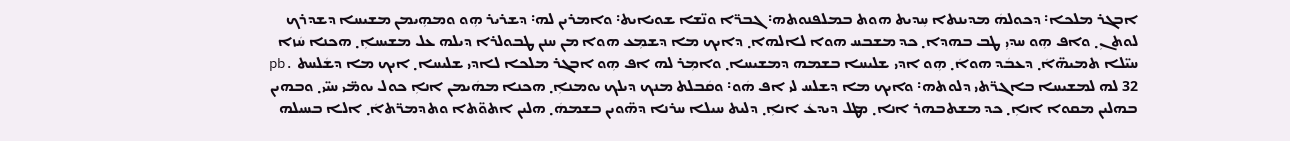ܐܒܓܪ ܡܠܟܐ܃ ܕܟܘܠܗܿ ܡܕܝܢܬܐ ܚܼܕܝܬ ܗܘܬ ܒܡܠܦܢܘܬܗ܃ ܓܒܪ̈ܐ ܘܢ̈ܫܐ ܫܘܝܐܝܬ܃ ܘܐܡܪܝܢ ܠܗ܃ ܕܫܪܝܪ ܗܼܘ ܘܡܗܼܝܡܢ ܡܫܝܚܐ ܕܫܕܪܟ ܠܘܬܢܼ܂ ܘܐܦ ܗܼܘ ܚܕܝܼ ܛܒ ܒܗܕܐ܂ ܟܕ ܡܫܒܚ ܗܘܐ ܠܐܠܗܐ܂ ܕܐܝܟ ܡܐ ܕܫܡܼܥ ܗܘܐ ܡܢ ܚܢܢ ܛܒܘܠܪܐ ܕܝܠܗ ܥܠ ܡܫܝܚܐܼ܂ ܗܟܢܐ ܚܿܙܐ ܚܝ̈ܠܐ ܬܡܝܗ̈ܐܿ܂ ܕܥܒܿܕ ܗܘܐܿ܂ ܗܼܘ ܐܕܝ ܫܠܝܚܐ ܒܫܡܗ ܕܡܫܝܚܐ܂ ܘܐܡܼܪ ܠܗ ܐܦ ܗܼܘ ܐܒܓܪ ܡܠܟܐ ܠܐܕܝ ܫܠܝܚܐ܂ ܐܝܟ ܡܐ ܕܫܿܠܚܬ pb. 32 ܠܗ ܠܡܫܝܚܐ ܒܐܓܪ̈ܬܝ ܕܠܘܬܗ܃ ܘܐܝܟ ܡܐ ܕܫܠܚ ܠܝ ܐܦ ܗܿܘ܃ ܘܩܿܒܠܬ ܡܢܟ ܕܝܠܟ ܝܘܡܢܐܼ܂ ܗܟܢܐ ܡܗܿܝܡܢ ܐܢܐܼ ܟܘܠ ܝܘܡ̈ܝ ܚܝ̈ܝ܂ ܘܒܗܝܢ ܒܗܠܝܢ ܡܩܘܐ ܐܢܐܼ܂ ܟܕ ܡܫܬܒܗܪ ܐܢܐ܂ ܡܛܠ ܕܝܕܥܿ ܐܢܐܼ܂ ܕܠܝܬ ܚܝܠܐ ܚܪܢܐ ܕܗ̈ܘܝܢ ܒܫܡܗܿ܂ ܗܠܝܢ ܐܬܘ̈ܬܐ ܘܬܕܡܪ̈ܬܐܿ܂ ܐܠܐ ܒܚܝܠܗ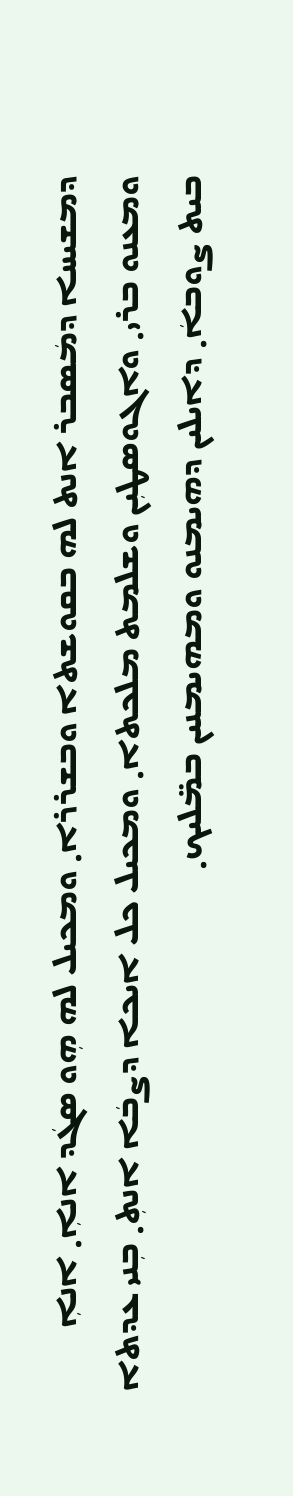ܕܡܫܝܚܐ ܕܡܿܣܒܪ ܐܢܬ ܠܗ ܒܩܘܫܬܐ ܘܒܫܪܪܐ܂ ܘܡܟܝܠ ܠܗ ܗܼܘ ܣܓܿܕ ܐܢܐܼ܂ ܐܢܐܼ ܘܡܥܢܘ ܒܪܝ܂ ܘܐܓܘܣܛܝܼܢ ܘܫܠܡܬ ܡܠܟܬܐ܂ ܘܡܟܝܠ ܟܠ ܐܝܟܐ ܕܨܒܿܐ ܐܢܬܼ܂ ܒܼܢܝ ܥܕܬܐ ܒܝܬ ܨܘܒܐܿ܂ ܕܐܝܠܝܢ ܕܗܝܡܢܘ ܘܡܗܝܡܢܝܢ ܒܡ̈ܠܝܟ܂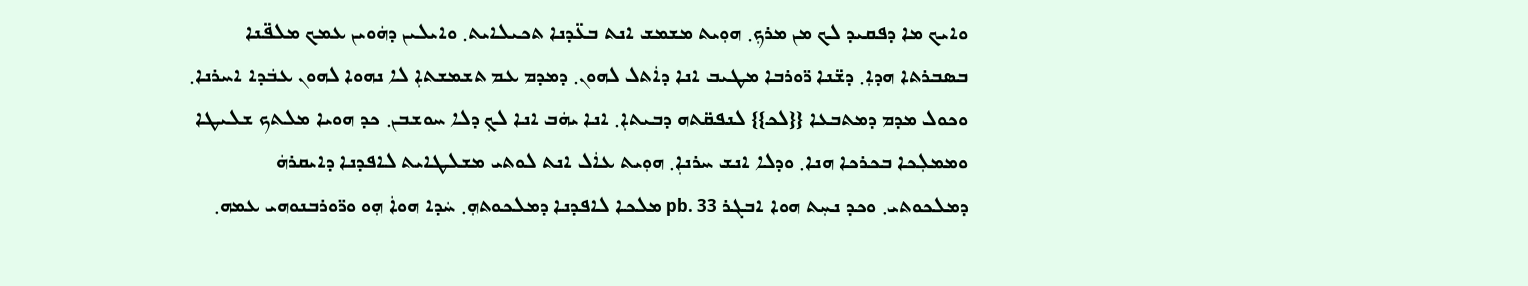ܘܐܝܟ ܡܐ ܕܦܩܝܕ ܠܟ ܡܢ ܡܪܟܼ܂ ܗܘܼܝܬ ܡܫܡܫ ܐܢܬ ܒܥ̈ܕܢܐ ܬܟܝܠܐܝܬ܂ ܘܐܝܠܝܢ ܕܗܿܘܝܢ ܥܡܟ ܡܠܦ̈ܢܐ ܒܣܒܪܬܐ ܗܕܐܼ܂ ܕܫ̈ܢܐ ܪ̈ܘܪܒܐ ܡܛܝܒ ܐܢܐ ܕܐܿܬܠ ܠܗܘܢ܂ ܕܡܕܡ ܥܡ ܬܫܡܫܬܐܼ ܠܐ ܢܗܘܐ ܠܗܘܢ ܥܒܿܕܐ ܐܚܪܢܐ܂ ܘܟܘܠ ܡܕܡ ܕܡܬܒܥܐ {{ܠܟ‍}} ܠܢܦܩ̈ܬܗ ܕܒܝܬܐܼ܂ ܐܢܐ ܝܗܿܒ ܐܢܐ ܠܟܼ ܕܠܐ ܚܘܫܒܢ܂ ܟܕ ܗܘܝܐ ܡܠܬܟ ܫܠܝܛܐ ܘܡܡܠܼܟܐ ܒܟܪܟܐ ܗܢܐ܂ ܘܕܠܐ ܐܢܫ ܚܪܢܐܼ܂ ܗܘܼܝܬ ܥܐܿܠ ܐܢܬ ܠܘܬܝ ܡܫܠܛܐܝܬ ܠܐܦܕܢܐ ܕܐܝܩܪܗܿ ܕܡܠܟܘܬܝ܂ ܘܟܕ ܢܚܼܬ ܗܘܐ ܐܒܓܪ pb. 33 ܡܠܟܐ ܠܐܦܕܢܐ ܕܡܠܟܘܬܗܼ܂ ܚܿܕܐ ܗܘܐܿ ܗܼܘ ܘܪ̈ܘܪܒܢܘܗܝ ܥܡܗ܂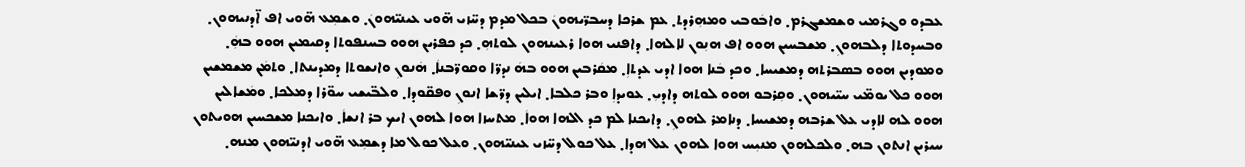ܥܒܕܘ ܘܓܪܡܝ ܘܫܡܫܓܪܡ܂ ܘܐܒܿܘܒܝ ܘܡܗܼܪܕܬ܂ ܥܡ ܫܪܟܐ ܕܚܒܪ̈ܝܗܘܢܿ ܒܟܠ ܡܕܡ ܕܚ̈ܙܝ ܗ̈ܘܝ ܥܝܢܝ̈ܗܘܢܿ܂ ܘܫܡܼܥ ܗ̈ܘܝ ܐܦ ܐ̈ܕܢܝܗܘܢ܂ ܘܒܚܕܘܬܐ ܕܠܒܗܘܢܼ܂ ܡܫܒܚܝܢ ܗܘܘ ܐܦ ܗܢܼܘܢ ܠܐܠܗܐ܂ ܕܐܦܢܝ ܗܘܐ ܪܥܝܢܗܘܢ ܠܘܬܗܼ܂ ܟܕ ܟܦܪܝܢ ܗܘܘ ܒܚܢܦܘܬܐ ܕܩܝܡܝܢ ܗܘܘ ܒܗܼܿ܂ ܘܡܘܕܝܢ ܗܘܘ ܒܣܒܪܬܗ ܕܡܫܝܚܐ܂ ܘܟܕ ܒܿܢܐ ܗܘܐ ܐܕܝ ܥܕܬܐܼ܂ ܡܩܿܪܒܝܢ ܗܘܘ ܒܗܿ ܢܕܪ̈ܐ ܘܩܘܪ̈ܒܢܐܿ܂ ܗܿܢܘܢܼ ܘܐܢܫܘܬܐ ܕܡܕܝܢܬܐ܂ ܘܬܡܿܢ ܡܫܡܫܝܢ ܗܘܘ ܟܠ ܝܘܡ̈ܝ ܚܝ̈ܝܗܘܢ܂ ܘܩܼܪܒܘ ܗܘܘ ܠܘܬܗ ܕܐܕܝܼ܂ ܥܘܝܕܐܼ ܘܒܪ ܟܠܒܐ܂ ܐܝܠܝܢ ܕܪ̈ܫܐ ܐܢܘܢܼ ܘܦܩ̈ܘܕܐ܂ ܘܠܒ̈ܝܫܝ ܚܘ̈ܪܐ ܕܡܠܟܐ܂ ܘܡܿܫܐܠܝܢ ܗܘܘ ܠܗ ܠܐܕܝ ܥܠ ܫܪܒܗ ܕܡܫܝܚܐ܂ ܕܢܐܡܪ ܠܗܘܢܼ܂ ܕܐܝܟܢܐ ܠܡ ܟܕ ܐܠܗܐ ܗܘܐܿ܂ ܡܬܚܙܐ ܗܘܐ ܠܗܘܢ ܐܝܟ ܒܪ ܐܢܫܐܿ܂ ܘܐܝܟܢܐ ܡܫܟܚܝܢ ܗܘܝܬܘܢ ܚܝܪܝܢ ܐܢܬܘܢ ܒܗ܂ ܘܠܟܠܗܘܢ ܡܢܝܼܚ ܗܘܐ ܠܗܘܢ ܥܠ ܗܕܐ܂ ܥܠ ܟܘܠ ܕܚ̈ܙܝ ܥܝܢܝ̈ܗܘܢ܂ ܘܥܠ ܟܘܠ ܡܐ ܕܫܡܼܥ ܗ̈ܘܝ ܐܕܢܝ̈ܗܘܢ ܡܢܗ܂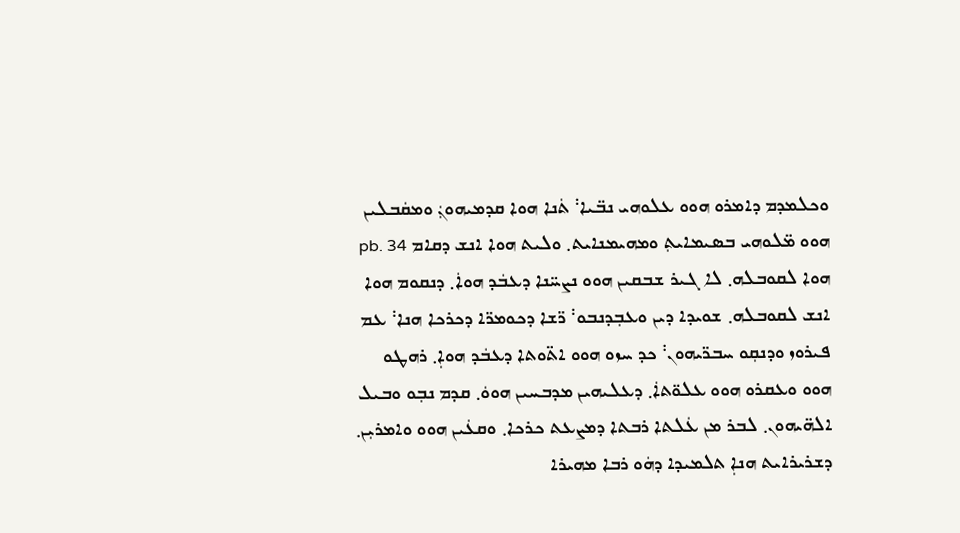ܘܟܠܡܕܡ ܕܐܡܪܘ ܗܘܘ ܥܠܘܗܝ ܢܒ̈ܝܐ܃ ܬܿܢܐ ܗܘܐ ܩܕܡܝܗܘܢܼܿ ܘܡܩܿܒܠܝܢ ܗܘܘ ܡ̈ܠܘܗܝ ܒܣܝܡܐܝܬܼ ܘܡܗܝܡܢܐܝܬ܂ ܘܠܝܬ ܗܘܐ ܐܢܫ ܕܩܐܡ pb. 34 ܗܘܐ ܠܩܘܒܠܗ܂ ܠܐ ܓܝܪ ܫܒܩܝܢ ܗܘܘ ܢܨܚ̈ܢܐ ܕܥܒܿܕ ܗܘܐܿ܂ ܕܢܩܘܡ ܗܘܐ ܐܢܫ ܠܩܘܒܠܗ܂ ܫܘܝܕܐ ܕܝܢ ܘܥܒܼܕܢܒܘ܃ ܪ̈ܫܐ ܕܟܘܡܪ̈ܐ ܕܟܪܟܐ ܗܢܐ܃ ܥܡ ܦܝܪܘܙ ܘܕܢܩܼܘ ܚܒܪ̈ܝܗܘܢ܃ ܟܕ ܚܙܘ ܗܘܘ ܐܬ̈ܘܬܐ ܕܥܒܿܕ ܗܘܐܼ܂ ܪܗܛܘ ܗܘܘ ܘܥܩܪܘ ܗܘܘ ܥܠܘ̈ܬܐܿ܂ ܕܥܠܝܗܝܢ ܡܕܒܚܝܢ ܗܘܘܿ܂ ܩܕܡ ܢܒܼܘ ܘܒܝܠ ܐܠܗ̈ܝܗܘܢ܂ ܠܒܪ ܡܢ ܥܿܠܬܐ ܪܒܬܐ ܕܡܨܥܬ ܟܪܟܐ܂ ܘܩܥܿܝܢ ܗܘܘ ܘܐܡܪܝܼܢ܂ ܕܫܪܝܪܐܝܬ ܗܢܐܼ ܬܠܡܝܕܐ ܕܗܿܘ ܪܒܐ ܡܗܝܪܐ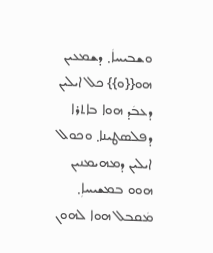ܘܫܒܝܚܐܿ܂ ܕܫܡܥܝܢ ܗܘ‍{{ܘ‍}} ܟܠ ܐܝܠܝܢ ܕܥܒܿܕ ܗܘܐ ܒܐܬܪܐ ܕܦܠܣܛܝܢܐ܂ ܘܟܘܠ ܐܝܠܝܢ ܕܡܗܝܡܢܝܢ ܗܘܘ ܒܡܫܝܚܐܼ܂ ܡܿܩܒܠ ܗܘܐ ܠܗܘܢ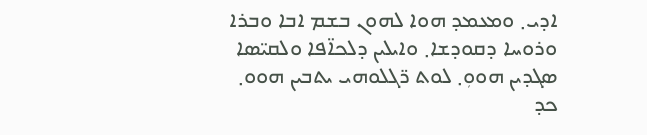ܐܕܝ܂ ܘܡܥܡܕ ܗܘܐ ܠܗܘܢ ܒܫܡ ܐܒܐ ܘܒܪܐ ܘܪܘܚܐ ܕܩܘܕܫܐ܂ ܘܐܝܠܝܢ ܕܠܟܐ̈ܦܐ ܘܠܩܝ̈ܣܐ ܣܓܕܝܢ ܗܘܘܼ܂ ܠܘܬ ܪ̈ܓܠܘܗܝ ܝܬܒܝܢ ܗܘܘ܂ ܟܕ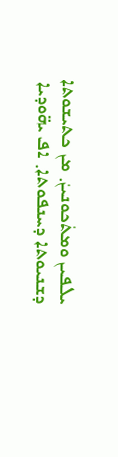ܝܠܦܝܢ ܘܡܬܿܟܘܢܝܢܿ܂ ܡܢ ܟܬܝܫܘܬܐ ܕܫܢܝܘܬܐ ܕܚܢܦܘܬܐ܂ ܐܦ ܝܗ̈ܘܕܝܐ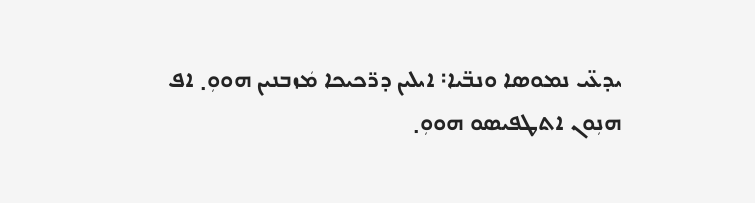ܝܕܥ̈ܝ ܢܡܘܣܐ ܘܢܒ̈ܝܐ܃ ܐܝܠܝܢ ܕܪ̈ܟܝܟܐ ܡܿܙܒܢܝܢ ܗܘܘܼ܂ ܐܦ ܗܢܼܘܢ ܐܬܛܦܝܣܘ ܗܘܘܼ܂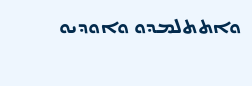ܘܐܬܬܠܡܕܘ ܘܐܘܕܝܘ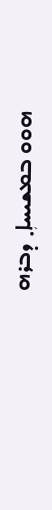ܗܘܘ ܒܡܫܝܚܐܼ܂ ܕܒܪܗ